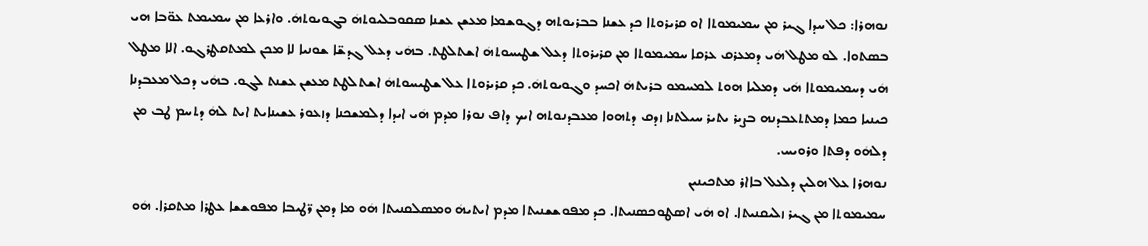ܢܘܗܪܐ: ܟܠ ܚܕܐ ܓܝܪ ܡܢ ܚܡܝܡܘܬܐ ܐܘ ܩܪܝܪܘܬܐ ܟܕ ܥܫܢܐ ܒܒܪܝܘܬܗ ܕܓܘܫܡܐ ܡܥܫܢ ܥܫܢܐ ܣܩܘܒܠܝܘܬܗܿ ܒܓܘܝܘܬܗܿ. ܘܐܪܥܐ ܡܢ ܚܡܝܡܬ ܥܘ̈ܒܐ ܗܝ ܒܣܬܘܐ. ܠܘ ܡܛܠ ܗܿܝ ܕܡܥܪܩ ܥܪܩܐ ܚܡܝܡܘܬܐ ܡܢ ܩܪܝܪܘܬܐ ܕܥܠ ܫܛܝܚܘܬܗܿ ܐܫܬܠܛܬ. ܒܗܿܝ ܕܥܠ ܓܕܫ̈ܐ ܫܘܢܝܐ ܠܐ ܡܟܢ ܠܡܬܩܛܪܓܘ. ܐܠܐ ܡܛܠ ܗܿܝ ܕܚܡܝܡܘܬܐ ܗܿܝ ܕܡܠܝܐ ܗܘܬ ܠܡܚܡܘ ܒܪܝܬܗܿ ܐܟܚܕ ܘܓܘܝܘܬܗܿ. ܟܕ ܩܪܝܪܘܬܐ ܥܠ ܫܛܝܚܘܬܗܿ ܐܫܬܠܛܬ ܡܥܫܢ ܥܫܢܬ ܠܓܘ. ܒܗܿܝ ܕܟܠ ܡܥܒܕܢܐ ܟܝܢܝܐ ܟܡܐ ܕܡܬܬܥܒܕܢܗ ܒܨܝܪ ܝܬܝܪ ܚܝܠܬܢܐ ܙܕܩ ܕܬܗܘܐ ܡܥܒܕܢܘܬܗ ܐܝܟ ܕܐܦ ܢܘܪܐ ܡܕܡ ܗܿܝ ܐܝܕܐ ܕܠܡܫܟܢܐ ܕܙܥܘܪ ܥܫܝܢܐܝܬ ܐܝܬ ܠܗܿ ܕܬܚܡ ܛܒ ܡܢ ܕܠܗܿܘ ܕܦܬܐ ܘܪܘܝܚ.
ܢܘܗܪܐ ܥܠ ܗܠܝܢ ܕܠܥܠ ܒܐܐܪ ܡܬܟܝܢܝܢ
ܚܡܝܡܘܬܐ ܡܢ ܓܝܪ ܙܠܝܩܢܝܬܐ. ܐܘ ܗܿܝ ܐܣܛܘܟܣܢܝܬܐ. ܟܕ ܡܦܘܫܫܢܝܬܐ ܡܕܡ ܐܝܬܝܗܿ ܘܡܣܠܩܢܝܬܐ ܗܿܘ ܡܐ ܕܡܢ ܪ̈ܛܝܒܐ ܡܦܘܫܫܐ ܥܛܪܐ ܡܬܩܪܐ. ܗܿܘ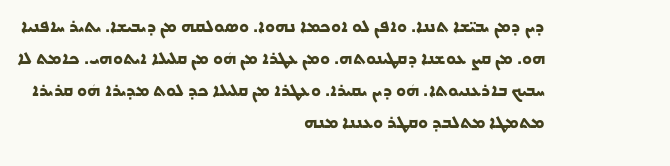ܕܝܢ ܕܡܢ ܝܒܝ̈ܫܐ ܬܢܢܐ. ܘܐܦܢ ܠܘ ܐܘܟܡܐ ܢܗܘܐ. ܘܣܘܠܩܗ ܡܢ ܕܝܒܝܫܐ. ܝܬܝܪ ܚܐܦܢܝܐ ܗܘ. ܡܢ ܩܨ ܥܘܫܢܐ ܕܩܛܝܢܘܬܗ. ܘܡܢ ܥܛܪܐ ܡܢ ܗܿܘ ܡܢ ܩܠܝܠܐ ܐܝܬܘܗܝ. ܟܐܡܬ ܠܐ ܚܒܝܟ ܒܐܪܥܢܝܘܬܐ. ܗܿܘ ܕܝܢ ܝܩܝܪܐ. ܘܥܛܪܐ ܡܢ ܩܠܝܠܐ ܟܕ ܠܘܬ ܡܕܝܪܐ ܗܿܘ ܩܪܝܪܐ ܡܬܡܛܐ ܡܬܠܒܕ ܘܩܛܪ ܘܥܢܢܐ ܡܢܗ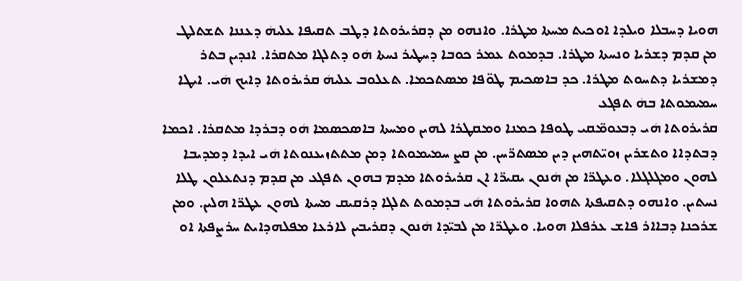ܗܘܝܐ ܕܚܒܠܐ ܘܝܠܕܐ ܐܘܟܝܬ ܡܚܬܐ ܡܛܪܐ. ܘܐܢܗܘ ܡܢ ܕܩܪܝܪܘܬܐ ܕܛܒ ܬܩܝܦܐ ܥܠܝܗܿ ܕܥܢܢܐ ܬܫܬܠܛ ܡܢ ܩܕܡ ܕܫܪܝܐ ܘܢܚܬܐ ܡܛܪܐ. ܒܕܡܘܬ ܥܡܪ ܟܘܒܐ ܕܚܛܝܪ ܢܚܬܐ ܗܿܘ ܕܬܠܓܐ ܡܬܩܪܐ. ܐܢܕܝܢ ܒܬܪ ܕܡܫܪܝܐ ܕܬܚܘܬ ܡܛܪܐ. ܟܕ ܒܐܣܟܝܡ ܛܘ̈ܦܐ ܡܣܬܟܡܐ. ܬܥܠܘܒ ܥܠܝܗܿ ܩܪܝܪܘܬܐ ܕܐܝܟ ܗܿܝ. ܐܝܛܐ ܚܡܝܡܘܬܐ ܒܗܿ ܬܦܓܥ
ܩܪܝܪܘܬܐ ܗܿܝ ܕܒܥܘܡ̈ܩܝ ܛܘܦܐ ܟܡܢܐ ܘܡܩܛܪܐ ܠܗܝܢ ܘܡܚܬܐ ܒܐܣܟܣܡܐ ܗܿܘ ܕܒܪܕܐ ܡܬܩܪܐ. ܐܟܡܐ ܕܒܬܕܐܐ ܘܬܫܪܝܢ ܙܘܝ̈ܬܗܝܢ ܕܝܢ ܡܣܬܪ̈ܚܢ. ܡܢ ܩܨ ܚܡܝܡܘܬܐ ܕܡܢ ܡܬܬܙܝܥܢܘܬܐ ܗܿܝ ܐܝܕܐ ܕܡܕܝܒܐ ܠܗܘܢ ܘܡܓܠܓܠܐ. ܘܥܛܪ̈ܐ ܡܢ ܗܿܢܘܢ ܝܩܝܪ̈ܐ ܐܢ ܩܪܝܪܘܬܐ ܡܕܡ ܒܗܘܢ ܬܦܓܥ ܡܢ ܩܕܡ ܕܢܬܥܠܘܢ ܛܠܐ ܢܚܬܝܢ. ܘܐܢܗܘ ܕܬܩܝܦܬܐ ܬܗܘܐ ܩܪܝܪܘܬܐ ܗܿܝ ܒܕܡܘܬ ܬܠܓܐ ܕܪܩܝܩ ܡܚܬܐ ܠܗܘܢ ܥܛܪ̈ܐ ܗܠܝܢ. ܘܡܢ ܫܪܟܢܐ ܕܒܐܐܪ ܦܐܫ ܥܪܦܠܐ ܗܘܝܐ. ܘܥܛܪ̈ܐ ܡܢ ܠܒܝ̈ܕܐ ܗܿܢܘܢ ܕܩܪܝܒܝܢ ܠܐܪܥܐ ܡܦܠܗܕܐܝܬ ܚܪܨܦܬܐ ܐܘ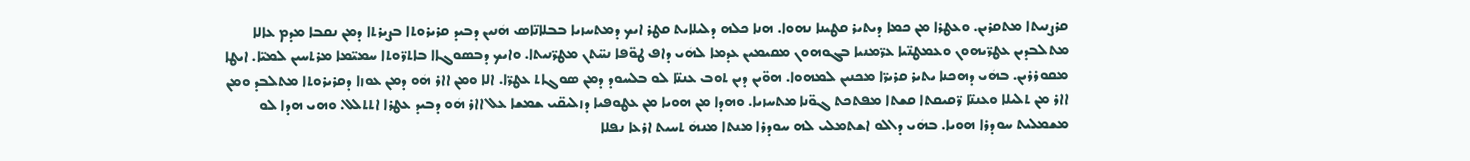ܩܪܨܢܝܬܐ ܡܬܩܪܝܢ. ܘܥܛܪܐ ܡܢ ܟܡܐ ܕܝܬܝܪ ܩܛܝܢܐ ܢܗܘܐ. ܗܢܐ ܟܠܗ ܕܠܝܠܐܝܬ ܩܛܪ ܐܝܟ ܕܡܬܚܙܝܐ ܒܒܠܐܢ̈ܐܣ ܗܿܢܝܢ ܕܒܝܕ ܩܪܝܪܘܬܐ ܒܨܝܪܬܐ ܕܡܢ ܢܩܒܐ ܡܕܡ ܥܐܠܐ ܡܬܠܒܕܝܢ ܥܛܪ̈ܝܗܘܢ ܘܥܡܛܢ̈ܝܐ ܥܪ̈ܡܢܝܐ ܒܓܘܗܘܢ ܡܩܝܡܝܢ ܥܕܡܐ ܠܗܿܝ ܕܐܦ ܛܘ̈ܦܐ ܢܚ̈ܬܢ ܡܛܪ̈ܢܝܬܐ. ܘܐܝܟ ܕܒܣܘܓܐܐ ܒܐܬܪ̈ܘܬܐ ܚܡܝ̈ܡܐ ܡܪܬܚܝܢ ܠܡܝ̈ܐ. ܐܝܛܐ ܡܩܘܪܪܝܢ. ܒܗܿܝ ܕܗܟܢܐ ܝܬܝܪ ܩܪܝܪ̈ܐ ܡܟܢܝܢ ܠܡܗܘܐ. ܗܘ̈ܝܢ ܕܝܢ ܬܘܒ ܥܢܢ̈ܐ ܠܘ ܒܠܚܘܕ ܕܡܢ ܣܘܓܐܬ ܥܛܪ̈ܐ. ܐܠܐ ܘܡܢ ܐܐܪ ܗܿܘ ܕܡܢ ܥܘܙܐ ܕܩܪܝܪܘܬܐ ܡܬܠܒܕ ܘܡܢ ܐܐܪ ܡܢ ܬܠܝܠܐ ܘܥܢܢ̈ܐ ܪ̈ܩܝܩܬܐ ܩܫܬܐ ܡܦܬܟܬ ܓܘ̈ܢܐ ܡܬܚܙܝܐ. ܘܗܕܐ ܡܢ ܗܘܝܐ ܡܢ ܥܛܘܦܝܐ ܕܙܠܝܩ̈ܝ ܫܡܫܐ ܥܠ ܐܐܪ ܗܿܘ ܕܒܝܕ ܥܛܪܐ ܐܬܬܠܠ. ܘܗܝ ܗܕܐ ܠܘ ܡܫܡܠܝܬ ܚܘܕܪܐ ܗܘܝܐ. ܒܗܿܝ ܕܐܠܘ ܐܫܬܡܠܝ ܠܗ ܚܘܕܪܐ ܡܢܬܐ ܡܢܗܿ ܬܚܝܬ ܐܪܥܐ ܢܦܠܐ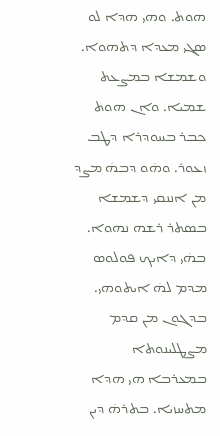ܗܘܬ. ܘܗܝ ܗܕܐ ܠܘ ܣܓܝ ܡܥܕܐ ܕܬܗܘܐ. ܘܫܡܫܐ ܒܡܨܥܬ ܫܡܝܐ. ܘܐܢ ܗܘܬ ܟܒܪ ܒܚܘܕܪܐ ܕܛܒ ܙܥܘܪ. ܘܗܿܘ ܕܒܗܿ ܡܨܕ ܡܢ ܐܢܢܩܝ ܕܫܡܫܐ ܒܣܬܪ ܪܫܗ ܢܗܘܐ. ܒܗܿܝ ܕܐܝܟ ܦܘܠܘܣ ܡܕܡ ܠܗܿ ܐܝܬܘܗܝ. ܒܕܓܘܢ ܡܢ ܩܕܡ ܡܨܛܠܝܢܘܬܐ ܒܡܥܪܒܐ ܗܝ ܗܕܐ ܡܬܚܙܝܐ. ܒܬܪܗܿ ܕܝܢ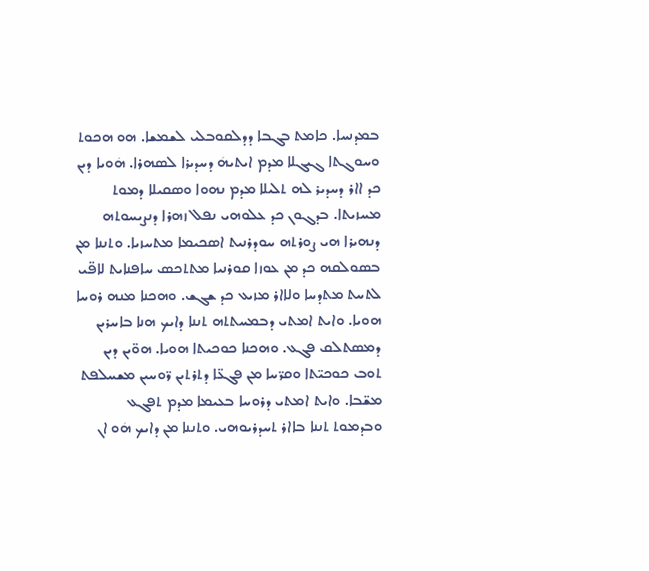ܒܡܕܢܚܐ. ܟܐܡܬ ܒܓܒܐ ܕܕܠܩܘܒܠܝ ܠܫܡܫܐ. ܗܘ ܗܟܘܬ ܘܚܘܓܬܐ ܓܝܓܠܐ ܡܕܡ ܐܝܬܝܗܿ ܕܚܕܝܪܐ ܠܣܗܪܐ. ܗܿܘܝܐ ܕܝܢ ܟܕ ܐܐܪ ܕܚܕܝܪ ܠܗ ܬܠܝܠܐ ܡܕܡ ܢܗܘܐ ܘܣܩܝܠܐ ܕܡܘܬ ܡܚܙܝܬܐ. ܒܕܓܘܢ ܟܕ ܥܠܘܗܝ ܢܦܠ ܙܗܪܐ ܕܢܨܝܚܘܬܗ ܕܢܗܝܪܐ ܗܝ ܨܘܪܬܗ ܚܘܕܪܢܝܬ ܐܣܟܝܡܐ ܡܬܚܙܝܐ. ܘܬܢܢܐ ܡܢ ܒܣܘܠܩܗ ܟܕ ܡܢ ܥܘܙܐ ܩܘܪܢܝܐ ܡܬܬܟܣ ܚܐܦܢܐܝܬ ܠܐܦ̈ܝ ܠܬܚܬ ܡܬܕܚܐ ܘܠܐܐܪ ܡܙܝܥ ܟܕ ܫܓܫ. ܘܗܟܢܐ ܡܢܗ ܪܘܚܐ ܗܘܝܐ. ܘܐܝܬ ܐܡܬܝ ܕܒܡܚܬܬܗ ܬܢܢܐ ܕܐܝܟ ܗܢܐ ܒܐܚܪܝܢ ܕܡܣܬܠܩ ܦܓܥ. ܘܗܟܢܐ ܟܘܟܝܬܐ ܗܘܝܐ. ܗܘ̈ܝܢ ܕܝܢ ܬܘܒ ܟܘܟܝ̈ܬܐ ܘܩܪ̈ܚܐ ܡܢ ܦܓܥ̈ܐ ܕܬܪܬܝܢ ܪ̈ܘܚܝܢ ܡܫܚܠܦܬ ܡܫ̈ܒܐ. ܘܐܝܬ ܐܡܬܝ ܕܪܘܚܐ ܒܥܝܡܐ ܡܕܡ ܬܦܓܥ ܘܒܕܡܘܬ ܬܢܢܐ ܒܐܐܪ ܬܚܕܪܝܘܗܝ. ܘܬܢܢܐ ܡܢ ܕܐܝܟ ܗܿܘ ܐܢ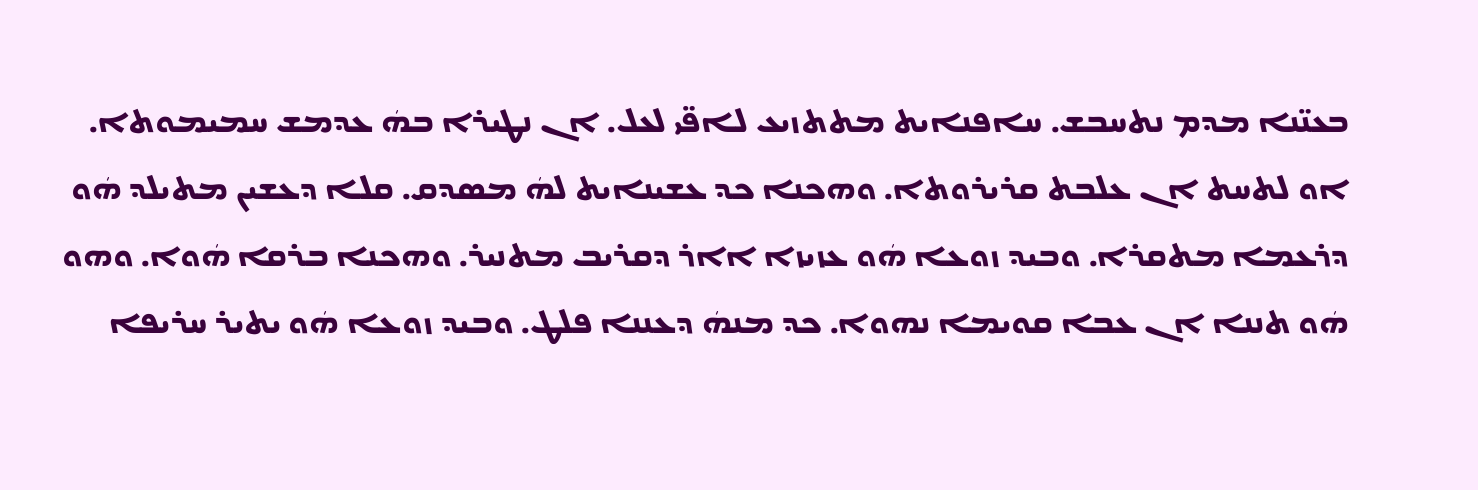ܒܥܢ̈ܢܐ ܡܕܡ ܢܬܚܒܫ. ܚܐܦܢܐܝܬ ܡܬܬܙܝܥ ܠܐܦ̈ܝ ܠܥܠ. ܐܢ ܢܛܝܪܐ ܒܗܿ ܥܕܡܫ ܚܡܝܡܘܬܐ. ܐܘ ܠܬܚܬ ܐܢ ܥܠܒܬ ܩܪܝܪܘܬܐ. ܘܗܟܢܐ ܟܕ ܥܫܝܢܐܝܬ ܠܗܿ ܡܣܕܩ. ܩܠܐ ܕܥܫܝܢ ܡܬܝܠܕ ܗܿܘ ܕܪܥܡܐ ܡܬܩܪܐ. ܘܒܝܕ ܙܘܥܐ ܗܿܘ ܥܙܝܙܐ ܐܐܪ ܕܩܪܝܒ ܡܬܢܝܪ. ܘܗܟܢܐ ܒܪܩܐ ܗܿܘܐ. ܘܗܘ ܗܿܘ ܬܢܢܐ ܐܢ ܥܒܐ ܩܘܝܡܐ ܢܗܘܐ. ܟܕ ܡܢܗܿ ܕܥܢܢܐ ܦܠܛ. ܘܒܝܕ ܙܘܥܐ ܗܿܘ ܝܬܝܪ ܚܪܝܦܐ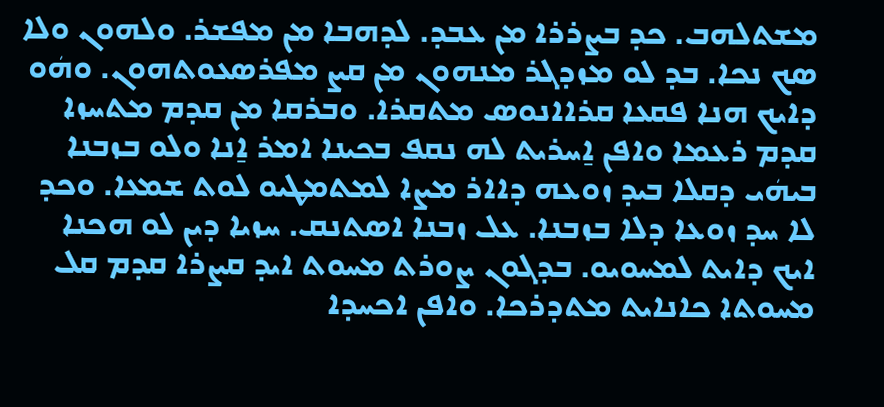ܡܫܬܠܗܒ. ܟܕ ܒܨܪܪܐ ܡܢ ܥܒܕ. ܠܕܗܒܐ ܡܢ ܡܦܫܪ. ܘܠܗܘܢ ܘܠܐ ܣܟ ܢܟܐ. ܒܕ ܠܘ ܡܙܕܓܪ ܡܢܗܘܢ ܡܢ ܩܨ ܡܦܪܣܥܘܬܗܘܢ. ܘܗܿܘ ܕܐܝܟ ܗܢܐ ܦܩܥܐ ܩܪܐܐܢܘܣ ܡܬܩܪܐ. ܘܒܪܩܐ ܡܢ ܩܕܡ ܡܬܚܙܐ ܩܕܡ ܪܥܡܐ ܘܐܦܢ ܐ̱ܚܪܝܬ ܠܗ ܢܩܦ ܒܟܝܢܐ ܐܡܪ ܐ̱ܢܐ ܘܠܘ ܒܙܒܢܐ ܒܝܗܿܝ ܕܩܠܐ ܒܝܕ ܙܘܥܗ ܕܐܐܪ ܡܨܐ ܠܡܬܡܛܝܘ ܠܘܬ ܫܡܥܐ. ܘܟܕ ܠܐ ܚܕ ܙܘܥܐ ܕܠܐ ܒܙܒܢܐ. ܥܠ ܙܒܢܐ ܐܣܬܢܩ. ܚܙܝܐ ܕܝܢ ܠܘ ܗܟܢܐ ܐܝܟ ܕܐܝܬ ܠܡܚܘܝܘ. ܒܕܓܘܢ ܨܘܪܬ ܡܚܘܬ ܐܝܕ ܩܨܪܐ ܩܕܡ ܩܠ ܡܚܘܬܐ ܟܐܢܐܝܬ ܡܬܕܪܟܐ. ܘܐܦܢ ܐܟܚܕܐ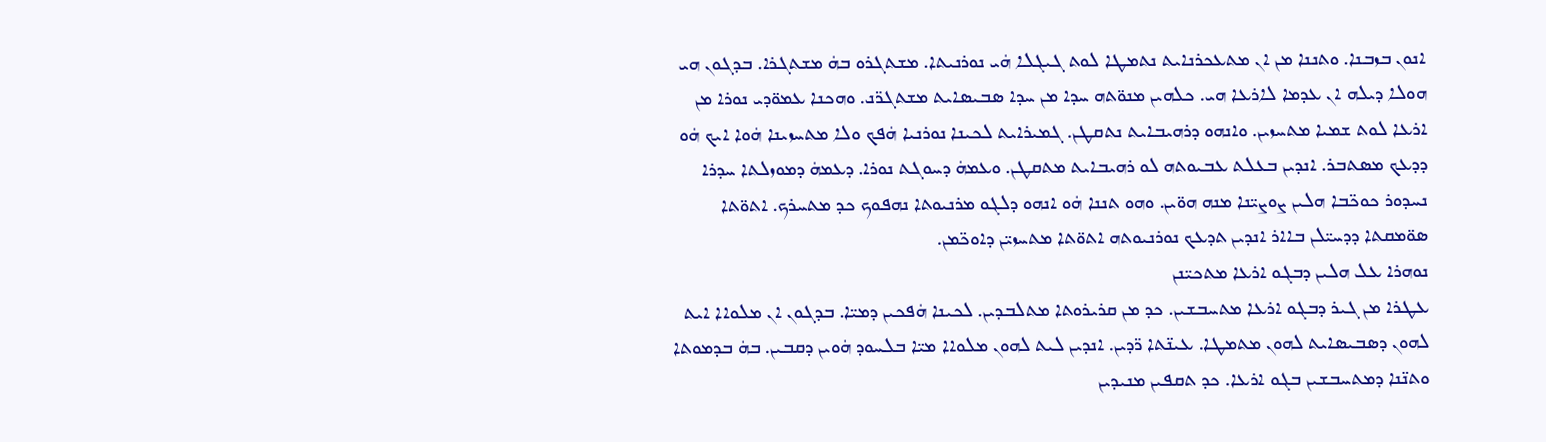ܐܢܘܢ ܒܙܒܢܐ. ܘܬܢܢܐ ܡܢ ܐܢ ܡܬܥܟܪܢܐܝܬ ܢܬܡܛܐ ܠܘܬ ܓܝܓܠܐ ܗܿܝ ܢܘܪܢܝܬܐ. ܡܫܬܓܪܘ ܒܗܿ ܡܫܬܓܪܐ. ܒܕܓܘܢ ܗܝ ܗܘܠܐ ܕܝܠܗ ܐܢ ܥܕܡܐ ܠܐܪܥܐ ܗܝ. ܟܠܗܝܢ ܡܢܘ̈ܬܗ ܚܕܐ ܡܢ ܚܕܐ ܣܒܝܣܐܝܬ ܡܫܬܓܪ̈ܢ. ܘܗܟܢܐ ܥܡܘ̈ܕܝ ܢܘܪܐ ܡܢ ܐܪܥܐ ܠܘܬ ܫܡܝܐ ܡܬܚܙܝܢ. ܘܐܢܗܘ ܕܪܗܝܒܐܝܬ ܢܬܩܛܢ. ܓܡܝܪܐܝܬ ܠܟܝܢܐ ܢܘܪܢܝܐ ܗܿܦܟ ܘܠܐ ܡܬܚܙܝܢܐ ܗܿܘܐ ܐܝܟ ܗܿܘ ܕܕܥܟ ܡܣܬܒܪ. ܐܢܕܝܢ ܒܥܠܬ ܥܒܝܘܬܗ ܠܘ ܪܗܝܒܐܝܬ ܡܬܩܛܢ. ܘܥܡܗܿ ܕܚܘܓܬ ܢܘܪܐ. ܕܥܡܗܿ ܕܡܘܙܠܬܐ ܚܕܪܐ ܢܚܕܘܪ ܟܘܟ̈ܒܐ ܗܠܝܢ ܨܘܨܝ̈ܢܐ ܡܢܗ ܗܘ̈ܝܢ. ܘܗܘ ܬܢܢܐ ܗܿܘ ܐܢܗܘ ܕܠܓܘ ܡܪܢܝܘܬܐ ܢܗܦܘܟ ܟܕ ܡܬܚܪܟ. ܐܬܘ̈ܬܐ ܣܘ̈ܡܩܬܐ ܕܕܚܝ̈ܠܢ ܒܐܐܪ ܐܢܕܝܢ ܬܕܥܟ ܢܘܪܢܝܘܬܗ ܐܬܘ̈ܬܐ ܡܬܚܙܝ̈ܢ ܕܐܘܟ̈ܡܢ.
ܢܘܗܪܐ ܥܠ ܗܠܝܢ ܕܒܓܘ ܐܪܥܐ ܡܬܟܝ̈ܢܢ
ܥܛܪܐ ܡܢ ܓܝܪ ܕܒܓܘ ܐܪܥܐ ܡܬܚܒܫܝܢ. ܟܕ ܡܢ ܩܪܝܪܘܬܐ ܡܬܠܒܕܝܢ. ܠܟܝܢܐ ܗܿܦܟܝܢ ܕܡܝ̈ܐ. ܒܕܓܘܢ ܐܢ ܡܠܘܐܐ ܐܝܬ ܠܗܘܢ ܕܣܒܝܣܐܝܬ ܠܗܘܢ ܡܬܡܛܐ. ܥܝܢ̈ܬܐ ܪ̈ܕܝܢ. ܐܢܕܝܢ ܠܝܬ ܠܗܘܢ ܡܠܘܐܐ ܡܝ̈ܐ ܒܠܚܘܕ ܗܿܘܝܢ ܕܩܒܝܢ. ܒܗܿ ܒܕܡܘܬܐ ܘܬܢ̈ܢܐ ܕܡܬܚܒܫܝܢ ܒܓܘ ܐܪܥܐ. ܟܕ ܬܩܦܝܢ ܡܢܝܕܝܢ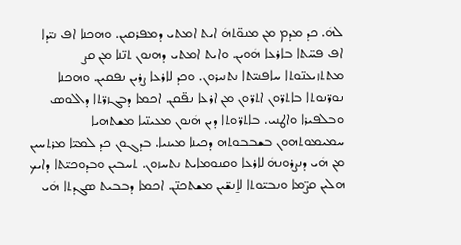ܠܗܿ. ܟܕ ܡܕܡ ܡܢ ܡܢܘ̈ܬܗܿ ܐܝܬ ܐܡܬܝ ܕܡܦܪܩܝܢ. ܘܗܟܢܐ ܐܦ ܢܝ̈ܕܐ ܐܦ ܦܚ̈ܬܐ ܒܐܪܥܐ ܗܿܘܝܢ. ܘܐܝܬ ܐܡܬܝ ܕܗܢܘܢ ܬܢ̈ܢܐ ܡܢ ܩܨ ܡܬܬܙܝܥܢ̈ܘܬܐ ܚܐܦܢܝ̈ܬܐ ܢܬܢܝܪܘܢ. ܘܟܕ ܠܐܪܥܐ ܨܪܝܢ ܢܦܩܝܢ. ܘܗܟܢܐ ܢܘܪ̈ܢܘܬܐ ܒܐܬܪ̈ܘܢ ܐܬܪ̈ܘܢ ܡܢ ܐܪܥܐ ܢܦ̈ܩܢ. ܐܟܡܐ ܕܒܓܙܪ̈ܬܐ ܕܐܠܘܣ ܘܒܠܦܝܪܐ ܘܐܛܢܝ. ܒܐܬܪ̈ܘܬܐ ܕܝܢ ܗܿܢܘܢ ܡܥܝܢ̈ܝܐ ܡܫܬܗܝܐ ܚܡܝܡܘܬܗܘܢ ܒܫܒܒܘܬܗ ܕܟܝܢܐ ܡܝܢܝܐ. ܒܕܓܘܢ ܟܕ ܠܡܝ̈ܐ ܡܪܬܚܝܢ ܡܢ ܗܿܝ ܕܢܨܪܘܢܗܿ ܠܐܪܥܐ ܘܩܢܘܡܐܝܬ ܢܬܚܙܘܢ. ܬܚܒܝܢ ܘܒܕܘܟܝ̈ܬܐ ܕܐܝܟ ܗܠܝܢ ܩܨ̈ܡܐ ܘܢܒܝ̈ܘܬܐ ܠܐ̱ܢܫ̈ܝܢ ܡܫܬܟܢ̈ܢ. ܐܟܡܐ ܕܒܒܝܬ ܣܓܕܬܐ ܗܿܝ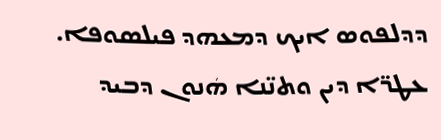ܕܕܠܦܘܣ ܐܝܟ ܕܡܥܗܕ ܦܝܠܣܘܦܐ. ܥܛܪ̈ܐ ܕܝܢ ܘܬܢ̈ܢܐ ܗܿܢܘܢ ܕܒܝܕ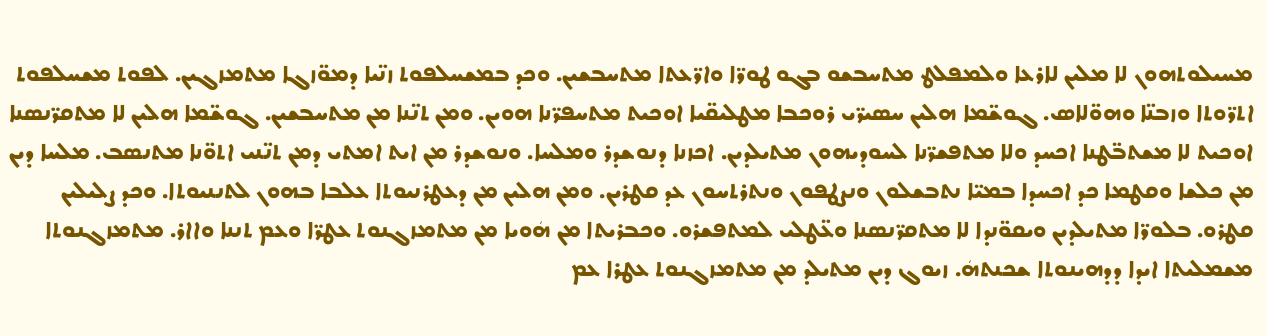ܡܚܝܠܘܬܗܘܢ ܠܐ ܡܠܝܢ ܠܐܪܥܐ ܘܠܡܦܠܛ ܡܬܚܒܫܘ ܒܓܘ ܛܘܪ̈ܐ ܘܐܪ̈ܥܬܐ ܡܬܚܒܫܝܢ. ܘܟܕ ܒܡܫܚܠܦܘܬ ܙܢ̈ܝܐ ܕܡܘ̈ܙܓܐ ܡܬܡܙܓܝܢ. ܠܦܘܬ ܡܫܚܠܦܘܬ ܐܬܪ̈ܘܬܐ ܘܙܒܢ̈ܐ ܘܗܘ̈ܠܐܣ. ܓܘܫ̈ܡܐ ܗܠܝܢ ܚܣܝܪ̈ܝ ܪܘܟܒܐ ܡܛܠܝܩ̈ܝܐ ܐܘܟܝܬ ܡܬܚܦܪ̈ܢܐ ܗܘܝܢ. ܘܡܢ ܬܢ̈ܢܐ ܡܢ ܡܬܚܒܫܝܢ. ܓܘܫ̈ܡܐ ܗܠܝܢ ܠܐ ܡܬܩܪ̈ܢܣܢܐ ܐܘܟܝܬ ܠܐ ܡܫܬܒ̈ܛܢܐ ܐܟܚܕ ܘܠܐ ܡܬܦܫܪ̈ܢܐ ܠܚܘܕܝܗܘܢ ܡܬܝܠܕܝܢ. ܐܟܙܢܐ ܕܢܘܫܕܪ ܘܡܠܚܐ. ܘܢܘܫܕܪ ܡܢ ܐܝܬ ܐܡܬܝ ܕܡܢ ܬܢ̈ܢܝ ܐܬܘ̈ܢܐ ܡܬܢܣܒ. ܡܠܚܐ ܕܝܢ ܡܢ ܟܠܫܐ ܘܩܛܡܐ ܟܕ ܐܟܚܕܐ ܒܡܝ̈ܐ ܢܬܒܫܠܘܢ ܘܢܨܛܦܘܢ ܘܢܬܪܬܚܘܢ ܥܕ ܩܛܪܝܢ. ܘܡܢ ܗܠܝܢ ܡܢ ܕܥܛܪܢܝܘܬܐ ܥܠܒܐ ܒܗܘܢ ܠܬܢܢܝܘܬܐ. ܘܟܕ ܨܠܝܠܝܢ ܩܛܪܘ. ܒܠܘܪ̈ܐ ܡܬܝܠܕܝܢ ܘܝܩܘ̈ܢܕܐ ܠܐ ܡܬܩܪ̈ܢܣܢܐ ܘܥ̈ܛܠܝ ܠܡܬܦܫܪܘ. ܘܟܒܪܝܬܐ ܡܢ ܗܿܘܝܐ ܡܢ ܡܬܡܙܓܢܘܬ ܥܛܪ̈ܐ ܘܥܡ ܬܢܢܐ ܘܐܐܪ. ܡܬܡܙܓܢܘܬܐ ܡܫܡܠܝܬܐ ܐܝܕܐ ܕܕܗܝܢܘܬܐ ܫܟܢܬܗܿ. ܙܝܘܓ ܕܝܢ ܡܬܝܠܕ ܡܢ ܡܬܡܙܓܢܘܬ ܥܛܪܐ ܥܡ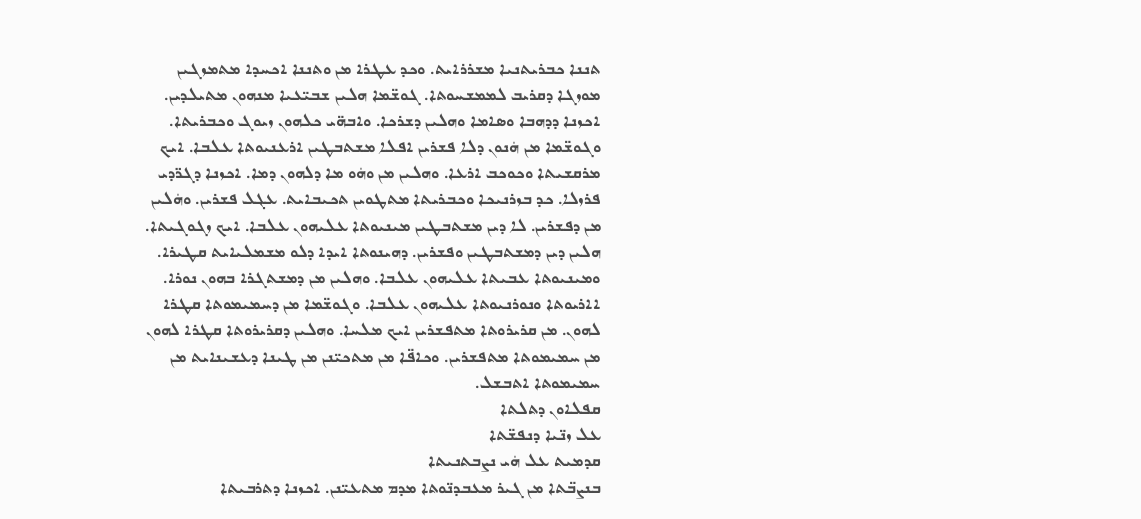ܬܢܢܐ ܟܒܪܝܬܢܝܐ ܡܫܪܪܐܝܬ. ܘܟܕ ܥܛܪܐ ܡܢ ܘܬܢܢܐ ܐܟܚܕܐ ܡܬܡܙܓܝܢ ܡܘܙܓܐ ܕܩܪܝܒ ܠܡܡܫܚܘܬܐ. ܓܘܫ̈ܡܐ ܗܠܝܢ ܫܒܝ̈ܥܝܐ ܡܢܗܘܢ ܡܬܝܠܕܝܢ. ܐܟܙܢܐ ܕܕܗܒܐ ܘܣܐܡܐ ܘܗܠܝܢ ܕܫܪܟܐ. ܘܐܒܗ̈ܝ ܟܠܗܘܢ ܙܝܘܓ ܘܟܒܪܝܬܐ. ܘܓܘܫ̈ܡܐ ܡܢ ܗܿܢܘܢ ܕܠܐ ܦܫܪܝܢ ܐܦܠܐ ܡܫܬܒܛܝܢ ܐܪܥܢܝܘܬܐ ܥܠܒܐ. ܐܝܟ ܡܪܩܫܝܬܐ ܘܟܘܟܒ ܐܪܥܐ. ܘܗܠܝܢ ܡܢ ܘܗܿܘ ܡܐ ܕܠܗܘܢ ܕܡܐ. ܐܟܙܢܐ ܕܓܪ̈ܕܝ ܦܪܙܠܐ. ܟܕ ܒܙܪܢܝܟܐ ܘܟܒܪܝܬܐ ܡܬܛܘܝܢ ܬܟܝܒܐܝܬ. ܥܓܠ ܦܫܪܝܢ. ܘܗܿܠܝܢ ܡܢ ܕܦܫܪܝܢ. ܠܐ ܕܝܢ ܡܫܬܒܛܝܢ ܡܝܢܝܘܬܐ ܥܠܝܗܘܢ ܥܠܒܐ. ܐܝܟ ܙܓܘܓܝܬܐ. ܗܠܝܢ ܕܝܢ ܕܡܫܬܒܛܝܢ ܘܦܫܪܝܢ. ܕܗܝܢܘܬܐ ܐܝܕܐ ܕܠܘ ܡܫܡܠܝܐܝܬ ܩܛܝܪܐ. ܘܡܝܢܝܘܬܐ ܥܒܝܬܐ ܥܠܝܗܘܢ ܥܠܒܐ. ܘܗܠܝܢ ܡܢ ܕܡܫܬܓܪܐ ܒܗܘܢ ܢܘܪܐ. ܐܐܪܝܘܬܐ ܘܢܘܪܢܝܘܬܐ ܥܠܝܗܘܢ ܥܠܒܐ. ܘܓܘܫ̈ܡܐ ܡܢ ܕܚܡܝܡܘܬܐ ܩܛܪܐ ܠܗܘܢ. ܡܢ ܩܪܝܪܘܬܐ ܡܬܦܫܪܝܢ ܐܝܟ ܡܠܚܐ. ܘܗܠܝܢ ܕܩܪܝܪܘܬܐ ܩܛܪܐ ܠܗܘܢ ܡܢ ܚܡܝܡܘܬܐ ܡܬܦܫܪܝܢ. ܘܟܐܦ̈ܐ ܡܢ ܡܬܟܝ̈ܢܢ ܡܢ ܛܝܢܐ ܕܥܫܝܢܐܝܬ ܡܢ ܚܡܝܡܘܬܐ ܐܬܒܫܠ.
ܩܦܠܐܘܢ ܕܬܠܬܐ
ܥܠ ܙܢ̈ܝܐ ܕܢܦܫ̈ܬܐ
ܩܕܡܝܬ ܥܠ ܗܿܝ ܢܨܒܬܢܝܬܐ
ܒܢܨܒ̈ܬܐ ܡܢ ܓܝܪ ܡܥܒܕܢ̈ܘܬܐ ܡܕܡ ܡܬܥܝ̈ܢܢ. ܐܟܙܢܐ ܕܬܪܒܝܬܐ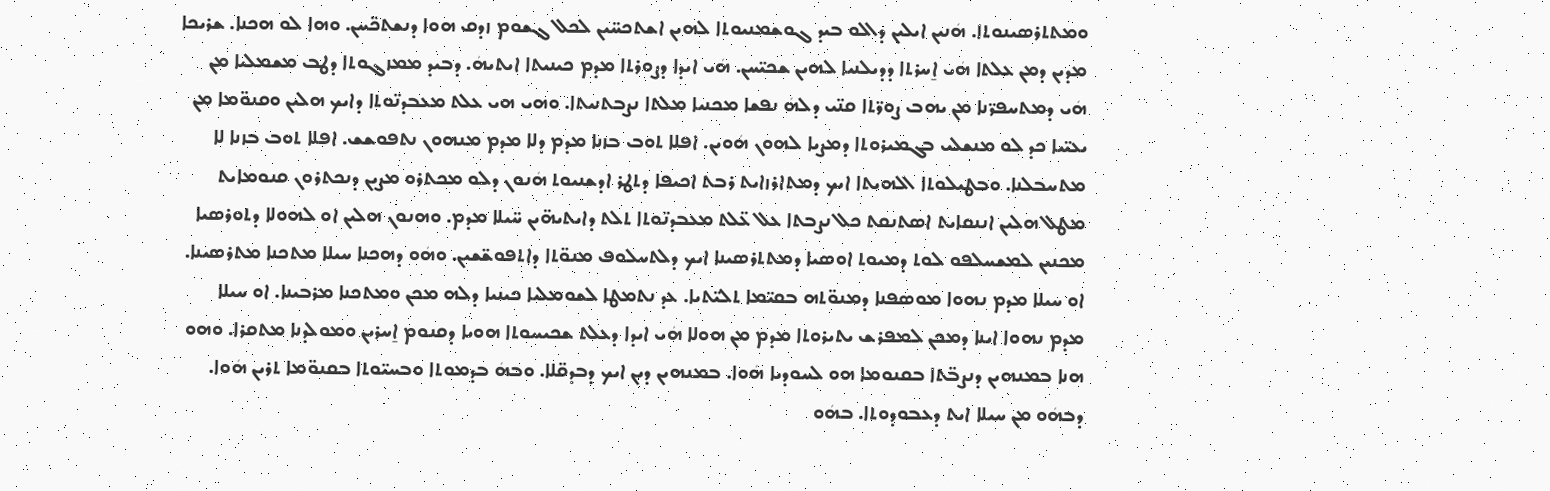ܘܡܬܬܪܣܝܢܘܬܐ. ܗܿܢܝܢ ܐܝܠܝܢ ܕܐܠܘ ܒܝܕ ܓܘܫܡܢܝܘܬܐ ܠܗܝܢ ܐܫܬܟܚ̈ܝܢ ܠܟܠ ܓܫܘܡ ܙܕܩ ܗܘܐ ܕܢܫܬܟ̈ܚܢ. ܘܗܐ ܠܘ ܗܟܢܐ. ܫܪܝܟܐ ܡܕܝܢ ܕܡܢ ܥܠܬܐ ܗܿܝ ܐ̱ܚܪܬܐ ܕܕܝܠܢܝܐ ܠܗܝܢ ܫܟܝ̈ܚܢ. ܗܿܝ ܐܝܕܐ ܕܨܘܪܬܐ ܡܕܡ ܟܝܢܝܬܐ ܐܝܬܝܗܿ. ܕܒܝܕ ܡܡܙܓܘܬܐ ܕܛܒ ܡܫܡܠܝܐ ܡܢ ܗܿܝ ܕܡܬܚܦܪ̈ܢܐ ܡܢ ܝܗܒ ܨܘܪ̈ܬܐ ܩܢ̈ܝ ܕܠܗܿ ܢܦܫܐ ܡܟܢܝܐ ܡܠܬܐ ܢܨܒܬܢܝܬܐ. ܘܗܝ ܗܝ ܥܠܬ ܡܥܒܕܢ̈ܘܬܐ ܕܐܝܟ ܗܠܝܢ ܘܩܢܘ̈ܡܐ ܡܢ ܝܥܝ̈ܝܐ ܟܕ ܠܘ ܡܢܫܠܝ ܒܓܡܝܪܘܬܐ ܕܡܨܝܐ ܠܗܘܢ ܗܿܘܝܢ. ܐܦܠܐ ܬܘܒ ܒܙܢܐ ܡܕܡ ܕܠܐ ܡܕܡ ܡܢܗܘܢ ܢܬܦܘܫܫ. ܐܦܠܐ ܬܘܒ ܒܙܢܐ ܠܐ ܡܬܚܒܠܢܐ. ܘܒܛܝܠܘܬܐ ܐܠܗܝܬܐ ܐܝܟ ܕܡܬܐܪܙܐܝܬ ܪܒܬ ܐܟܝܦܐ ܕܬܛܪ ܐܕܫܢܝܘܬ ܗܿܢܘܢ ܕܠܘ ܡܟܬܪܘ ܡܨܝܢ ܕܢܟܬܪܘܢ ܩܢܘܡܐܝܬ ܡܛܠ ܗܠܝܢ ܐܢܢܩܐܝܬ ܐܣܬܢܩܬ ܟܠ ܢܨܒܬܐ ܥܠ ܥ̈ܠܬ ܡܥܒܕܢ̈ܘܬܐ ܬܠܬ ܕܐܝܬܝܗ̈ܝܢ ܚ̈ܝܠܐ ܡܕܡ. ܘܗܢܘܢ ܗܠܝܢ ܐܘ ܠܗܘܠܐ ܕܬܘܪܣܝܐ ܡܟܢܝܢ ܠܡܫܚܠܦܘ ܠܘܬ ܕܡܝܘܬ ܐܘܣܝܐ ܕܡܬܬܪܣܝܢܐ ܐܝܟ ܕܠܬܚܠܘܦ ܡܢܘ̈ܬܐ ܕܐܬܦܘܫ̈ܫܝܢ. ܘܗܿܘ ܕܗܟܢܐ ܚܝܠܐ ܡܬܟܢܐ ܡܬܪܣܝܢܐ. ܐܘ ܚܝܠܐ ܡܕܡ ܢܗܘܐ ܡܘܣܦܢܐ ܕܡܢܘ̈ܬܗ ܒܩܝ̈ܡܐ ܬܠܝ̈ܬܝܐ. ܥܕ ܢܬܡܛܐ ܠܫܘܡܠܝܐ ܟܝܢܝܐ ܕܠܗ ܡܟܢ ܘܡܬܟܢܐ ܡܪܒܝܢܐ. ܐܘ ܚܝܠܐ ܡܕܡ ܢܗܘܐ ܐܝܢܐ ܕܡܟܢ ܠܡܦܪܫ ܝܬܝܪܘܬܐ ܡܕܡ ܡܢ ܗܘܠܐ ܗܿܝ ܐܝܕܐ ܕܥܠܬ ܫܟܝܚܘܬܐ ܗܘܝܐ ܕܩܢܘܡ ܐ̱ܚܪܝܢ ܘܡܘܠܕܢܐ ܡܬܩܪܐ. ܘܗܘ ܗܢܐ ܒܡܢܗܝܢ ܕܢܨܒ̈ܬܐ ܒܩܢܘܡܐ ܗܘ ܠܚܘܕܝܐ ܗܿܘܐ. ܒܡܢܗܝܢ ܕܝܢ ܐܝܟ ܕܒܕܩ̈ܠܐ. ܘܒܗܿ ܒܕܡܘܬܐ ܘܒܚܝ̈ܘܬܐ ܒܩܢܘ̈ܡܐ ܬܪܝܢ ܗܿܘܐ. ܕܒܗܿܘ ܡܢ ܚܝܠܐ ܐܝܬ ܕܥܒܘܕܘܬܐ. ܒܗܿܘ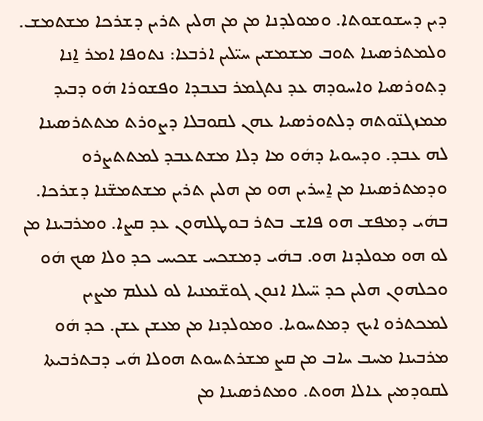ܕܝܢ ܕܚܫܘܫܘܬܐ. ܘܡܘܠܕܢܐ ܡܢ ܡܢ ܗܠܝܢ ܬܪܝܢ ܕܫܪܟܐ ܡܫܬܡܫ. ܘܠܡܬܪܣܝܢܐ ܬܘܒ ܡܫܡܫܝܢ ܚܝ̈ܠܝܢ ܐܪܒܥܐ: ܢܬܘܦܐ ܐܡܪ ܐ̱ܢܐ ܕܬܘܪܣܝܐ ܘܐܚܘܕܗ ܥܕ ܢܬܓܡܪ ܒܥܒܕܐ ܘܦܫܘܪܐ ܗܿܘ ܕܒܝܕ ܡܡܙܓܢ̈ܘܬܗ ܕܠܬܘܪܣܝܐ ܥܗܢ ܠܩܘܒܠܐ ܕܨܘܪܬ ܡܬܬܪܣܝܢܐ ܠܗ ܥܒܕ. ܘܕܚܘܝܐ ܕܗܿܘ ܡܐ ܕܠܐ ܡܫܬܥܒܕ ܠܡܬܬܨܪܘ ܘܕܡܬܪܣܝܢܐ ܡܢ ܐ̱ܚܪܝܢ ܗܘ ܡܢ ܗܠܝܢ ܬܪܝܢ ܡܫܬܡܫ̈ܢܐ ܕܫܪܟܐ. ܒܗܿܝ ܕܡܦܫ ܗܘ ܦܐܫ ܒܬܪ ܒܘܛܠܗܘܢ ܥܕ ܩܨܐ. ܘܡܪܒܝܢܐ ܡܢ ܠܘ ܗܘ ܡܘܠܕܢܐ ܗܘ. ܒܗܿܝ ܕܡܫܟܚ ܫܟܝܚ ܟܕ ܘܠܐ ܣܟ ܗܿܘ ܘܟܠܗܘܢ ܗܠܝܢ ܟܕ ܚ̈ܝܠܐ ܐܢܘܢ ܓܘܫ̈ܡܢܝܐ ܠܘ ܠܥܠܡ ܡܨܝܢ ܠܡܟܬܪܘ ܐܝܟ ܕܡܬܚܘܝܐ. ܘܡܘܠܕܢܐ ܡܢ ܡܥܫܢ ܥܫܢ. ܟܕ ܗܿܘ ܡܪܒܝܢܐ ܡܚܒ ܚܐܒ ܡܢ ܩܨ ܡܫܪܬܚܘܬ ܗܘܠܐ ܗܿܝ ܕܒܬܪܒܝܬܐ ܠܩܘܕܡܝܢ ܥܐܠܐ ܗܘܬ. ܘܡܬܪܣܝܢܐ ܡܢ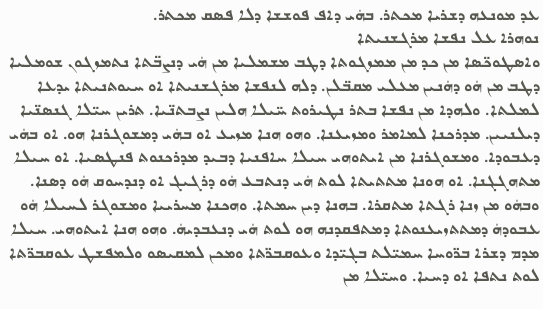ܥܕ ܡܘܢܥܗ ܕܫܪܝܐ ܡܟܬܪ. ܒܗܿܝ ܕܐܦ ܦܘܫܫܐ ܕܠܐ ܦܣܩ ܡܟܬܪ.
ܢܘܗܪܐ ܥܠ ܢܦܫܐ ܡܪܓܫܢܝܬܐ
ܘܐܣܛܘܟ̈ܣܐ ܡܢ ܟܕ ܡܢ ܡܡܙܓܘܬܐ ܕܛܒ ܡܫܡܠܝܐ ܡܢ ܗܿܝ ܕܢܨܒ̈ܬܐ ܢܬܡܙܓܘܢ ܫܘܡܠܝܐ ܕܛܒ ܡܢ ܗܿܘ ܕܗܿܢܝܢ ܡܥܠܝ ܡܩܒ̈ܠܢ. ܕܠܗ ܠܢܦܫܐ ܡܪܓܫܢܝܬܐ ܐܘ ܚܝܘܬܢܝܬܐ ܝܕܥܐ ܠܡܠܬܐ. ܘܠܗܕܐ ܡܢ ܢܦܫܐ ܒܬܪ ܢܛܝܪܘܬ ܚ̈ܝܠܐ ܗܠܝܢ ܢܨܒܬܢ̈ܝܐ. ܬܪܝܢ ܚܝ̈ܠܐ ܓܢܣܢ̈ܝܐ ܕܝܠܢܝܝܢ. ܡܕܪܟܢܐ ܠܡܐܡܪ ܘܡܙܝܥܢܐ. ܘܗܘ ܗܢܐ ܡܙܝܥ ܐܘ ܒܗܿܝ ܕܡܫܘܓܪܢܐ ܗܘ. ܐܘ ܒܗܿܝ ܕܥܒܘܕܐ. ܘܡܫܘܓܪܢܐ ܡܢ ܐܝܬܘܗܝ ܚܝܠܐ ܚܐܦܢܝܐ ܕܒܝܕ ܡܕܪܟܢܘܬ ܦܢܛܣܝܐ. ܐܘ ܚܝܠܐ ܡܬܗܓܓܢܐ. ܐܘ ܗܘܢܐ ܡܬܬܝܬܐ ܠܘܬ ܗܿܝ ܕܢܬܒܥ ܗܿܘ ܕܪܓܝܓ ܐܘ ܕܢܕܚܘܩ ܗܿܘ ܕܣܢܐ. ܘܒܗܿܘ ܡܢ ܙܢܐ ܪܓܬܐ ܡܬܩܪܐ. ܒܗܢܐ ܕܝܢ ܚܡܬܐ. ܘܗܟܢܐ ܡܚܪܝܝܐ ܘܡܫܘܓܪ ܠܚܝܠܐ ܗܿܘ ܥܒܘܕܗܿ ܕܡܬܬܙܝܥܢܘܬܐ ܕܡܬܦܩܕܢܗ ܗܘ ܠܘܬ ܗܿܝ ܕܢܥܒܕܝܗܿ. ܘܗܘ ܗܢܐ ܐܝܬܘܗܝ. ܚܝܠܐ ܡܕܡ ܕܫܪܐ ܒܪ̈ܘܚܐ ܚܡܝ̈ܠܬ ܒܓܝ̈ܕܐ ܘܥܘܩܒܪ̈ܬܐ ܘܡܟܢ ܠܡܩܝܣܘ ܘܠܡܦܫܛ ܥܘܩܒܪ̈ܬܐ ܠܘܬ ܢܬܦܐ ܐܘ ܕܚܝܐ. ܘܚܝ̈ܠܐ ܡܢ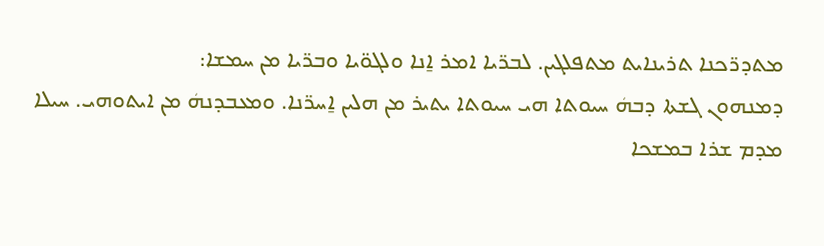ܡܬܕܪ̈ܟܢܐ ܬܪܝܢܐܝܬ ܡܬܦܠܓܝܢ. ܠܒܪ̈ܝܐ ܐܡܪ ܐ̱ܢܐ ܘܠܓܘ̈ܝܐ ܘܒܪ̈ܝܐ ܡܢ ܚܡܫܐ:
ܕܡܢܗܘܢ ܓܫܬܐ ܕܒܗܿ ܚܝܘܬܐ ܗܝ ܚܝܘܬܐ ܝܬܝܪ ܡܢ ܗܠܝܢ ܐ̱ܚܪ̈ܢܐ. ܘܡܥܒܕܢܗܿ ܡܢ ܐܝܬܘܗܝ. ܚܝܠܐ ܡܕܡ ܫܪܐ ܒܡܫܟܐ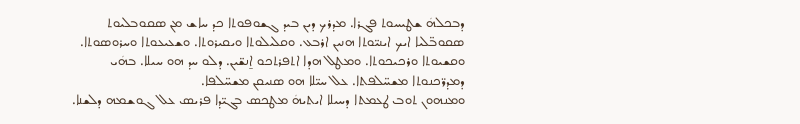ܕܒܟܠܗܿ ܫܛܝܚܘܬ ܦܓܪܐ. ܡܕܪܟ ܕܝܢ ܒܝܕ ܓܫܘܦܘܬܐ ܟܕ ܚܐܫ ܡܢ ܣܩܘܒܠܝܘܬ ܣܩܘܒ̈ܠܝܐ ܐܝܟ ܐܝܢܝ̈ܘܬܐ ܗܢܝܢ ܐܪܒܥ. ܘܩܠܝܠܘܬܐ ܘܝܩܝܪܘܬܐ. ܘܫܥܝܥܘܬܐ ܘܚܪܘܣܘܬܐ. ܘܩܫܝܘܬܐ ܘܪܟܝܟܘܬܐ. ܘܡܛܠ ܗܕܐ ܐܬܦܪܬܟܘ ܐ̱ܢܫ̈ܝܢ. ܕܠܘ ܚܕ ܗܘ ܚܝܠܐ. ܒܗܿܝ ܕܡܕܪ̈ܟܢܘܬܐ ܡܫܚ̈ܠܦܬܐ. ܥܠ ܚܝ̈ܠܐ ܗܘ ܣܢܝܩܢ ܡܫܚ̈ܠܦܐ.
ܘܡܢܗܘܢ ܬܘܒ ܛܥܡܬܐ ܕܚܝܠܐ ܐܝܬܝܗܿ ܡܛܟܣ ܒܓܝ̈ܕܐ ܦܪܝܣ ܥܠ ܓܘܫܡܗ ܕܠܫܢܐ.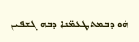ܗܿܘ ܕܒܡܬܛܥܡ̈ܢܐ ܕܒܗ ܓܫܦܝܢ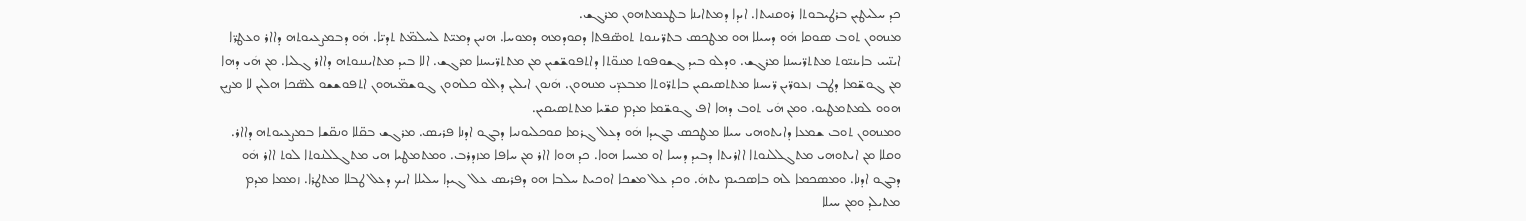ܟܕ ܚܠܝܛܝܢ ܒܪܛܝܒܘܬܐ ܪܘܩܢܝܬܐ. ܐܝܕܐ ܕܡܬܐܝܢܐ ܒܛܥܡܬܗܘܢ ܡܪܓܫ.
ܡܢܗܘܢ ܬܘܒ ܣܘܩܐ ܗܿܘ ܕܚܝܠܐ ܗܘ ܡܛܟܣ ܒܬܪ̈ܝܢܘܬ ܬܘܣ̈ܦܬܐ ܕܩܘܕܡܗ ܕܡܘܚܐ. ܗܢܝܢ ܕܡܝ̈ܬ ܠܚܠܡ̈ܬ ܬܕܝ̈ܐ. ܗܿܘ ܕܒܡܨܥܝܘܬܗ ܕܐܐܪ ܘܥܛܪ̈ܐ ܐܝܢ̈ܝܝ ܒܐܝܢܝ̈ܘܬ ܡܬܬܪ̈ܝܚܢܐ ܡܪܓܫ. ܘܕܠܘ ܒܝܕ ܓܫܘܦܘܬ ܡܢܘ̈ܬܐ ܕܐܬܦܘܫ̈ܫܝܢ ܡܢ ܡܬܬܪ̈ܝܚܢܐ ܡܪܓܫ. ܐܠܐ ܒܝܕ ܡܬܐܝܢܢܘܬܗ ܕܐܐܪ ܓܠܝܐ. ܡܢ ܗܿܝ ܕܗܐ ܡܢ ܓܘܫ̈ܡܐ ܕܛܒ ܙܥܘܪ̈ܝܢ ܪ̈ܝܚܢܐ ܡܬܬܣܝܩܝܢ ܒܐܬܪ̈ܘܬܐ ܡܒܥܕ̈ܝ ܡܢܗܘܢ. ܗܿܢܘܢ ܐܝܠܝܢ ܕܐܠܘ ܟܠܗܘܢ ܓܘܫܡ̈ܝܗܘܢ ܐܬܦܘܫܫܘ ܠܣ̈ܟܐ ܗܠܝܢ ܠܐ ܡܨܝܢ ܗܘܘ ܠܡܬܡܛܝܘ. ܘܡܢ ܗܿܝ ܬܘܒ ܕܗܐ ܐܦ ܓܘܫ̈ܡܐ ܡܕܡ ܩܫ̈ܝܐ ܡܬܬܣܝܩܝܢ.
ܘܡܢܗܘܢ ܬܘܒ ܫܡܥܐ ܕܐܝܬܘܗܝ ܚܝܠܐ ܡܛܟܣ ܒܓܝܕܐ ܗܿܘ ܕܥܠ ܓܪܡܐ ܩܘܟܠܝܘܢܝܐ ܕܒܓܘ ܐܕܢܐ ܦܪܝܣ. ܡܪܓܫ ܒܩ̈ܠܐ ܘܢܩ̈ܫܐ ܒܡܨܥܝܘܬܗ ܕܐܐܪ. ܘܩܠܐ ܡܢ ܐܝܬܘܗܝ ܡܬܓܠܠܢܘܬܐ ܐܐܪܝܬܐ ܕܒܝܕ ܕܚܝܐ ܐܘ ܡܚܝܐ ܗܘܐ. ܟܕ ܗܘܐ ܐܐܪ ܡܢ ܚܐܦܐ ܡܙܕܪܒ. ܘܡܬܡܛܝܐ ܗܝ ܡܬܓܠܠܢܘܬܐ ܠܘܬ ܐܐܪ ܗܿܘ ܕܒܓܘ ܐܕܢܐ. ܘܡܣܟܡܐ ܠܗ ܒܐܣܟܝܡ ܝܬܗܿ. ܘܟܕ ܥܠ ܡܫܟܐ ܐܘܟܝܬ ܚܠܒܐ ܗܘ ܕܦܪܝܣ ܥܠ ܓܝܕܐ ܚܠܝܠܐ ܐܝܟ ܕܥܠ ܛܒܠܐ ܡܬܛܪܐ. ܙܡܡܐ ܡܕܡ ܡܬܝܠܕ ܘܡܢ ܚܝܠܐ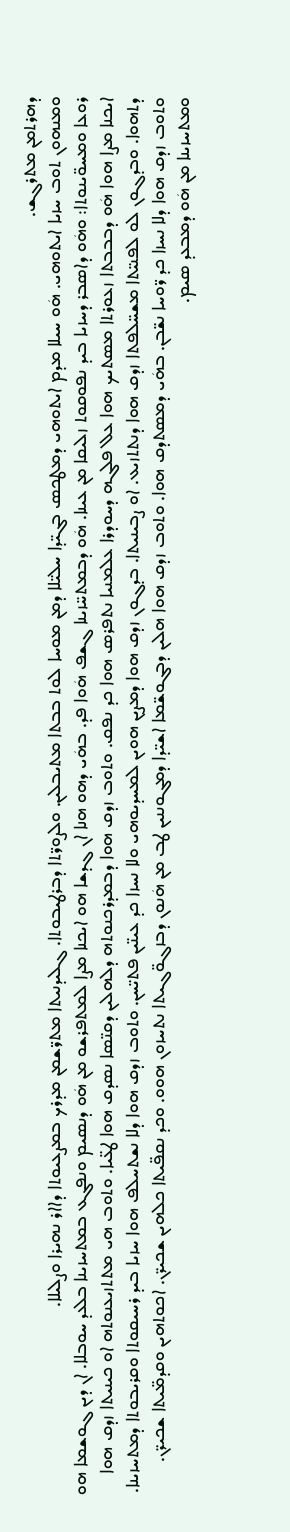ܕܗܪܬܡܢ ܡܬܪܓܫ.
ܘܡܢܗܘܢ ܬܘܒ ܚܙܝܐ ܐܝܬܘܗܝ. ܗܿܘ ܚܝܠܐ ܡܕܡ ܐܝܬܘܗܝ ܕܡܛܟܣ ܒܓܝ̈ܕܐ ܚܠܝ̈ܠܐ ܕܡܢ ܡܘܚܐ ܠܘܬ ܒܒܬܐ ܡܬܝܒܠܝܢ. ܘܠܨܘܪ̈ܬܐ ܕܒܪܛܝܒܘܬܐ. ܓܠܝܕܢܝܬܐ ܡܬܪ̈ܫܡܢ ܡܕܪܟ ܒܡܨܥܝܘܬܐ ܕܐܐܪ ܢܗܝܪܐ ܘܨܠܝܠܐ.
ܪܘܥܐ ܘܡܚܘ̈ܝܢܘܬܐ: ܘܗܿܘ ܕܐܣܒܪ ܕܚܙܝܐ ܒܝܕ ܢܦܘܩܘܬ ܙܠܝܩܐ ܡܢ ܥܝܢܐ. ܗܿܘ ܕܒܡܬܚ̈ܙܝܢܐ ܓܫܦ ܗܿܘܐ ܦܕ. ܒܗܿܝ ܕܗܘ ܗܢܐ ܐܢ ܓܕܫܐ ܗܘ ܐܝܟܢܐ ܡܨܐ ܠܡܬܦܪܫܘ ܡܢ ܗܿܘ ܕܢܣܝܡ ܘܢܦܓܥ ܒܡܬܚܙܝܢܐ ܒܠܥܕ ܚܘܒܠܐ. ܐܢ ܕܝܢ ܓܘܫܡܐ ܗܘ ܐܝܟܢܐ ܡܨܐ ܗܘܐ ܗܿܘ ܕܒܒܒܬܐ ܙܥܘܪܬܐ ܡܣܬܝܟ ܗܘܐ ܥܠ ܦܠܓܗ ܕܚܘܕܪܐ ܥܠܡܢܝܐ ܢܬܦܪܣ ܗܘܐ ܟܕ ܢܦܩ. ܘܬܘܒ ܙܕܩ ܗܘܐ ܕܒܡܕܪܟܢܘܬܗ ܕܠܗܠܝܢ ܕܩܢ̈ܣܐ ܢܣܕܩ ܗܘܐ ܛܥ̈ܝܐ. ܘܬܘܒ ܗܝ ܡܬܬܙܝܥܢܘܬܗ ܐܘ ܟܝܢܝܬܐ ܙܕܩ ܗܘܐ ܕܬܗܘܐ. ܘܒܕܓܘܢ ܠܘ ܠܦܢܝ̈ܬܐ ܡܫܚ̈ܠܦܬܐ ܙܕܩ ܗܘܐ ܕܢܬܬܙܝܥ. ܐܘ ܨܒܝܢܝܬܐ. ܒܕܓܘܢ ܙܕܩ ܗܘܐ ܕܡܨܝܢ ܗܘܝܢ ܠܡܚܕܝܘܗܝ ܘܠܐ ܢܚܙܐ ܟܕ ܥܝܢ̈ܝܢ ܦܬܝ̈ܚܢ. ܘܬܘܒ ܙܕܩ ܗܘܐ ܕܠܐ ܢܫܬܚܠܦ ܗܘܐ ܚܙܝܐ ܒܝܕ ܪܚܝܩܘܬܐ ܘܩܪܝܒܘܬܐ ܕܡܬܚܙܝܢܐ. ܘܬܘܒ ܙܕܩ ܗܘܐ ܕܠܐ ܢܚܙܐ ܟܕ ܪ̈ܘܚܐ ܢܫ̈ܒܢ. ܒܗܿܝ ܕܡܣܬܕܩ ܗܘܐ. ܘܬܘܒ ܙܕܩ ܗܘܐ ܗܠܝܢ ܕܒܓܘܫ̈ܡܐ ܐܫܝ̈ܕܐ ܕܡܓܘܢܢܝܢ ܛܒ ܡܢ ܗܿܢܘܢ ܕܒܙܓܘ̈ܓܝܬܐ ܢܬܚܙܘܢ ܗܘܘ. ܘܟܕ ܢܩܦ̈ܝܬܐ ܟܠܗܝܢ ܫܟܝܪ̈ܢ. ܐܟܘܬܗܝܢ ܘܩܕܡ̈ܝܬܐ ܫܟܝܪ̈ܢ. ܘܡܬܚܙܝܢܐ ܡܢ ܗܿܘ ܕܡܒܥܕ ܣܝܡ.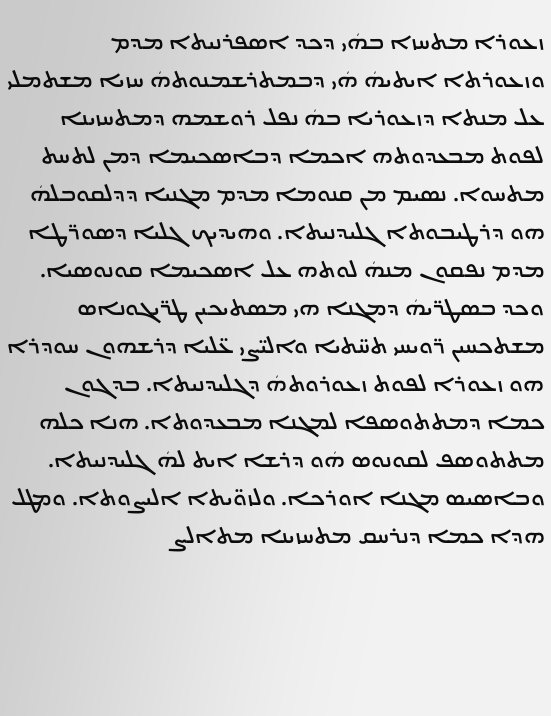ܙܥܘܪܐ ܡܬܚܙܐ ܒܗܿܝ ܕܟܕ ܐܣܦܪܢܝܬܐ ܡܕܡ ܘܙܥܘܪܬܐ ܐܝܬܝܗܿ ܗܿܝ ܕܒܡܬܪܫܡܢܘܬܗܿ ܚܙܝܐ ܡܫܬܡܠܝ ܥܠ ܡܢܬܐ ܕܙܥܘܪܝܐ ܒܗܿ ܢܦܠ ܪܘܫܡܗ ܕܡܬܚܙܝܢܐ ܠܦܘܬ ܡܒܥܕܘܬܗ ܐܟܡܐ ܕܒܐܣܟܝܡܐ ܕܡܢ ܠܬܚܬ ܡܬܚܘܐ. ܢܣܝܡ ܡܢ ܩܢܘܡܐ ܡܕܡ ܡܓܢܝܐ ܕܕܠܩܘܒܠܗܿ ܗܘ ܕܪܛܝܒܘܬܐ ܓܠܝܕܢܝܬܐ. ܘܗܝܕܝܟ ܓܠܝܐ ܕܣܘܪ̈ܛܐ ܡܕܡ ܢܦܩܘܢ ܡܢܗܿ ܠܘܬܗ ܥܠ ܐܣܟܝܡܐ ܩܘܢܘܣܝܐ. ܘܟܕ ܒܣܛܪ̈ܝܗܿ ܕܡܓܢܐ ܗܝ ܡܣܬܝܟܝܢ ܛܪ̈ܝܓܘܢܐܣ ܡܫܬܟܚܝܢ ܪ̈ܘܝܚܝ ܬܚ̈ܬܝܐ ܘܐܠܝ̈ܨܝ ܥ̈ܠܝܐ ܕܪܫܗܘܢ ܚܘܕܪܐ ܗܘ ܙܥܘܪܐ ܠܦܘܬ ܙܥܘܪܘܬܗܿ ܕܓܠܝܕܢܝܬܐ. ܒܕܓܘܢ ܟܡܐ ܕܡܬܬܘܣܦܐ ܠܡܓܢܐ ܡܒܥܕܘܬܐ. ܗܢܐ ܟܠܗ ܡܬܬܘܣܦ ܠܩܘܢܘܣ ܗܿܘ ܕܪܫܐ ܐܝܬ ܠܗܿ ܓܠܝܕܢܝܬܐ. ܘܒܐܣܝܣ ܡܓܢܐ ܐܘܪܟܐ. ܘܠܙܘ̈ܝܬܐ ܐܠܝܨܘܬܐ. ܘܡܛܠ ܗܕܐ ܟܡܐ ܕܢܪܚܩ ܡܬܚܙܝܢܐ ܡܬܐܠܨ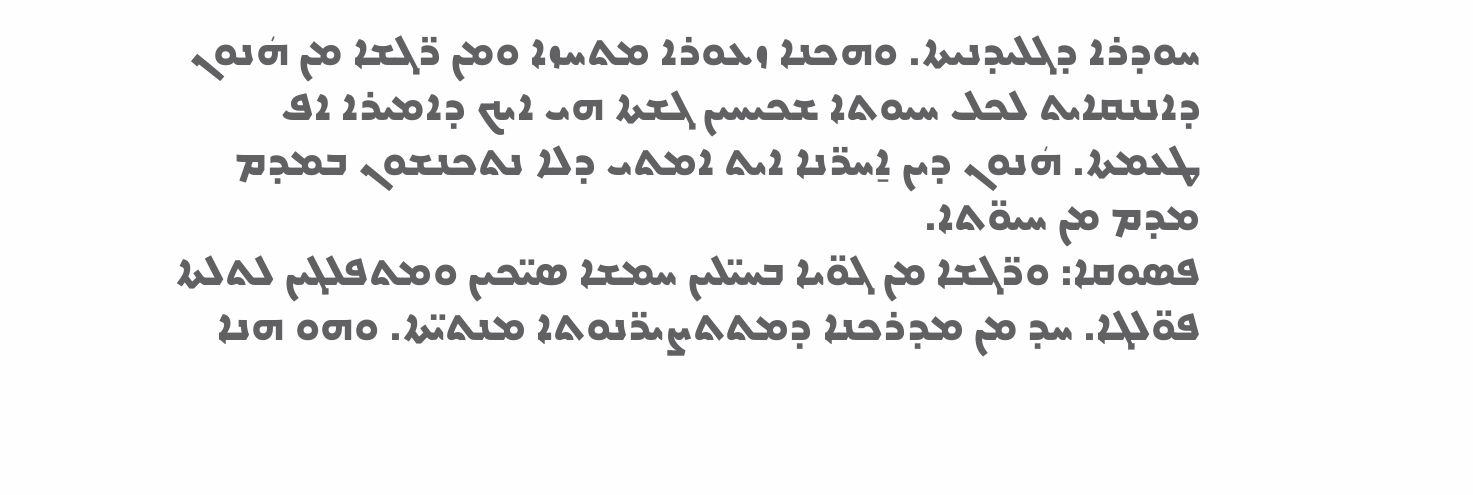ܚܘܕܪܐ ܕܓܠܝܕܢܝܬܐ. ܘܗܟܢܐ ܙܥܘܪܐ ܡܬܚܙܐ ܘܡܢ ܪ̈ܓܫܐ ܡܢ ܗܿܢܘܢ ܕܐܢܢܩܐܝܬ ܠܟܠ ܚܝܘܬܐ ܫܟܝܚܝܢ ܓܫܬܐ ܗܝ ܐܝܟ ܕܐܡܝܪܐ ܐܦ ܛܥܡܬܐ. ܗܿܢܘܢ ܕܝܢ ܐ̱ܚܪ̈ܢܐ ܐܝܬ ܐܡܬܝ ܕܠܐ ܢܬܟܢܫܘܢ ܒܡܕܡ ܡܕܡ ܡܢ ܚܝܘ̈ܬܐ.
ܦܣܘܩܐ: ܘܪ̈ܓܫܐ ܡܢ ܓܘ̈ܝܐ ܒܚܝ̈ܠܝܢ ܚܡܫܐ ܣܝ̈ܟܝܢ ܘܡܬܦܠܓܝܢ ܠܬܠܬܐ ܦܘ̈ܠܓܐ. ܚܕ ܡܢ ܡܕܪܟܢܐ ܕܡܬܬܨܝܪ̈ܢܘܬܐ ܡܢܬܝ̈ܬܐ. ܘܗܘ ܗܢܐ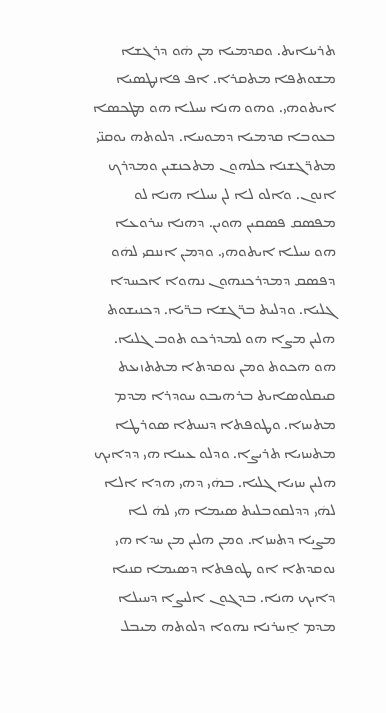ܬܪܝܢܐܝܬ. ܘܩܕܡܝܐ ܡܢ ܗܿܘ ܕܪܓܫܐ ܡܫܘܬܦܐ ܡܬܩܪܐ. ܐܦ ܦܐܢܛܣܝܐ ܐܝܬܘܗܝ. ܘܗܘ ܗܢܐ ܚܝܠܐ ܗܘ ܡܛܟܣܐ ܒܥܘܒܐ ܩܕܡܝܐ ܕܡܘܚܐ. ܕܠܘܬܗ ܝܘܩܢ̈ܝ ܡܬܪ̈ܓܫܢܐ ܟܠܗܘܢ ܡܬܟܢܫܝܢ ܘܡܕܪܟ ܐܢܘܢ. ܘܐܠܘ ܠܐ ܠܢ ܚܝܠܐ ܗܢܐ ܠܘ ܡܦܣܩ ܦܣܩܝܢ ܗܘܝܢ. ܕܗܢܐ ܚܪܘܥܐ ܗܘ ܚܝܠܐ ܐܝܬܘܗܝ. ܘܕܡܢ ܐܢܢܩܝ ܠܗܿܘ ܕܦܣܩ ܕܡܕܪܟܢܗܘܢ ܢܗܘܐ ܐܟܚܕܐ ܓܠܝܐ. ܘܕܠܝܬ ܒܪ̈ܓܫܐ ܒܪ̈ܝܐ. ܕܟܢܝܫܘܬ ܗܠܝܢ ܡܨܐ ܗܘ ܠܡܕܪܟܘ ܬܘܒ ܓܠܝܐ. ܗܘ ܗܟܘܬ ܘܡܢ ܢܘܩܕܬܐ ܡܬܬܙܝܥܬ ܩܝܩܠܘܣܐܝܬ ܒܪܗܝܒܘ ܚܘܕܪܐ ܡܕܡ ܡܬܚܙܐ. ܘܛܘܦܬܐ ܕܢܚܬܐ ܣܘܪܛܐ ܡܬܚܙܝܐ ܬܪܝܨܐ. ܘܕܠܘ ܥܝܢܐ ܗܝ ܕܕܐܝܟ ܗܠܝܢ ܚܙܝܐ ܓܠܝܐ. ܒܗܿܝ ܕܗܝ ܗܕܐ ܐܠܐ ܠܗܿܝ ܕܕܠܩܘܒܠܝܬ ܣܝܡܐ ܗܝ ܠܗܿ ܠܐ ܡܨܝܐ ܕܬܚܙܐ. ܘܡܢ ܗܠܝܢ ܡܢ ܚܕܐ ܗܝ ܢܘܩܕܬܐ ܐܘ ܛܘܦܬܐ ܕܣܝܡܐ ܩܢܝܐ ܕܐܝܟ ܗܢܐ. ܒܕܓܘܢ ܐܠܝܨܐ ܕܚܝܠܐ ܡܕܡ ܐ̱ܚܪܢܐ ܢܗܘܐ ܕܠܘܬܗ ܡܝܒܠ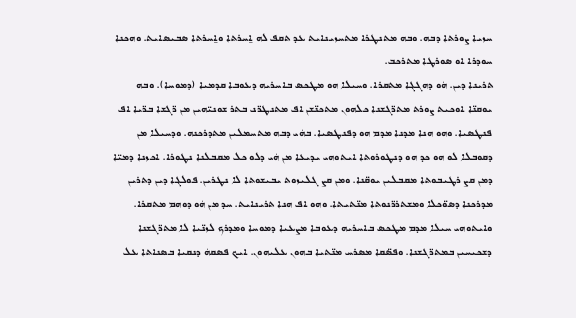ܚܙܝܐ ܨܘܪܬܐ ܕܒܗ. ܘܒܗ ܡܬܢܛܪܐ ܡܬܚܙܝܢܐܝܬ ܥܕ ܬܩܦ ܠܗ ܐ̱ܚܪܬܐ ܘܐ̱ܚܪܬܐ ܣܒܝܣܐܝܬ. ܘܗܟܢܐ ܚܘܕܪܐ ܐܘ ܣܘܪܛܐ ܡܬܪܟܒ.
ܬܪܝܢܐ ܕܝܢ. ܗܿܘ ܕܗܓܓܐ ܡܬܩܪܐ. ܘܚܝܠܐ ܗܘ ܡܛܟܣ ܒܐܚܪܝܗ ܕܥܘܒܐ ܩܕܡܝܐ (ܕܡܘܚܐ). ܘܒܗ ܝܘܩܢ̈ܐ ܐܘܟܝܬ ܨܘܪܬ ܡܬܪ̈ܓܫܢܐ ܟܠܗܘܢ ܡܬܟܢ̈ܫܢ ܐܦ ܡܬܢܛܪ̈ܢ ܒܬܪ ܫܘܢܝ̈ܗܝܢ ܡܢ ܪ̈ܓܫܐ ܒܪ̈ܝܐ ܐܦ ܦܢܛܣܝܐ. ܘܗܘ ܗܢܐ ܡܕܢܐ ܡܕܡ ܗܘ ܕܦܢܛܣܝܐ. ܒܗܿܝ ܕܒܗ ܡܬܚܡܠܝܢ ܡܬܕܪܟܢܗ. ܘܕܚܝܠܐ ܡܢ ܕܩܘܒܠܐ ܠܘ ܗܘ ܟܕ ܗܘ ܕܢܛܘܪܘܬܐ ܐܝܬܘܗܝ ܝܕܝܥܐ ܡܢ ܗܿܝ ܕܠܘ ܟܠ ܡܩܒܠܢܐ ܢܛܘܪܐ. ܐܟܙܢܐ ܕܡܝ̈ܐ ܕܡܢ ܩܨ ܪܛܝܒܘܬܐ ܡܩܒܠܝܢ ܝܘܩ̈ܢܐ. ܘܡܢ ܩܨ ܓܠܝܙܘܬ ܝܒܝܫܘܬܐ ܠܐ ܢܛܪܝܢ. ܦܘܠܓܐ ܕܝܢ ܕܬܪܝܢ ܡܕܪܟܢܐ ܕܣܘ̈ܟܠܐ ܘܡܫܬܪܪ̈ܢܘܬܐ ܡܢ̈ܬܝܬܐ. ܘܗܘ ܐܦ ܗܢܐ ܬܪܝܢܐܝܬ. ܚܕ ܡܢ ܗܿܘ ܕܘܗܡ ܡܬܩܪܐ. ܘܐܝܬܘܗܝ ܚܝܠܐ ܡܕܡ ܡܛܟܣ ܒܐܚܪܝܗ ܕܥܘܒܐ ܡܨܥܝܐ ܕܡܘܚܐ ܘܡܕܪܟ ܠܙܢ̈ܝܐ ܠܐ ܡܬܪ̈ܓܫܢܐ ܕܫܟܝܚܝܢ ܒܡܬܪ̈ܓܫܢܐ. ܘܦܣ̈ܩܐ ܡܣܪܚ ܡܢ̈ܬܝܐ ܒܗܘܢ ܥܠܝܗܘܢ. ܐܝܟ ܦܣܩܗܿ ܕܢܩܝܐ ܒܣܢܐܬܐ ܥܠ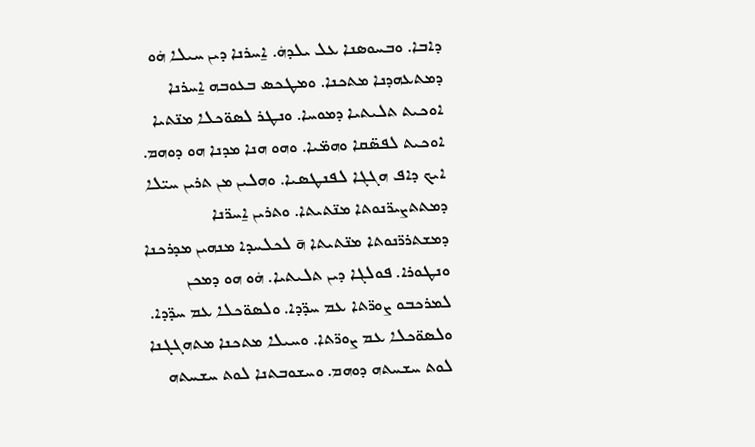ܕܐܒܐ. ܘܒܚܘܣܢܐ ܥܠ ܝܠܕܗܿ. ܐ̱ܚܪܢܐ ܕܝܢ ܚܝܠܐ ܗܿܘ ܕܡܬܥܗܕܢܐ ܡܬܟܢܐ. ܘܡܛܟܣ ܒܥܘܒܗ ܐ̱ܚܪܢܐ ܐܘܟܝܬ ܬܠܝܬܝܐ ܕܡܘܚܐ. ܘܢܛܪ ܠܣܘ̈ܟܠܐ ܡܢ̈ܬܝܐ ܐܘܟܝܬ ܠܦܣ̈ܩܐ ܘܗܡ̈ܝܐ. ܘܗܘ ܗܢܐ ܡܕܢܐ ܗܘ ܕܘܗܡ. ܐܝܟ ܕܐܦ ܗܓܓܐ ܠܦܢܛܣܝܐ. ܘܗܠܝܢ ܡܢ ܬܪܝܢ ܚܝ̈ܠܐ ܕܡܬܬܨܝܪ̈ܢܘܬܐ ܡܢ̈ܬܝܬܐ. ܘܬܪܝܢ ܐ̱ܚܪ̈ܢܐ ܕܡܫܬܪܪ̈ܢܘܬܐ ܡܢ̈ܬܝܬܐ ܗ̄ ܠܟܠܚܕܐ ܡܢܗܝܢ ܡܕܪܟܢܐ ܘܢܛܘܪܐ. ܦܘܠܓܐ ܕܝܢ ܬܠܝܬܝܐ. ܗܿܘ ܗܘ ܕܡܟܢ ܠܡܪܟܒܘ ܨܘܪ̈ܬܐ ܥܡ ܚܕ̈ܕܐ. ܘܠܣܘ̈ܟܠܐ ܥܡ ܚܕ̈ܕܐ. ܘܠܣܘ̈ܟܠܐ ܥܡ ܨܘܪ̈ܬܐ. ܘܚܝܠܐ ܡܬܟܢܐ ܡܬܗܓܓܢܐ ܠܘܬ ܚܫܚܬܗ ܕܘܗܡ. ܘܚܫܘܒܬܢܐ ܠܘܬ ܚܫܚܬܗ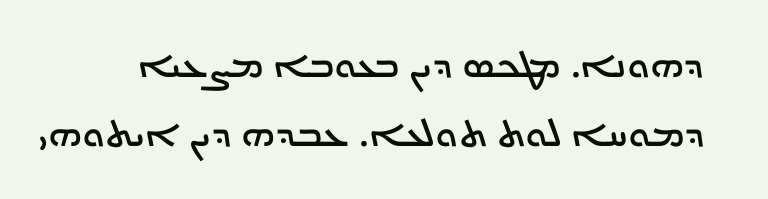ܕܗܘܢܐ. ܡܛܟܣ ܕܝܢ ܒܥܘܒܐ ܡܨܥܝܐ ܕܡܘܚܐ ܠܘܬ ܬܘܠܥܐ. ܥܒܕܗ ܕܝܢ ܐܝܬܘܗܝ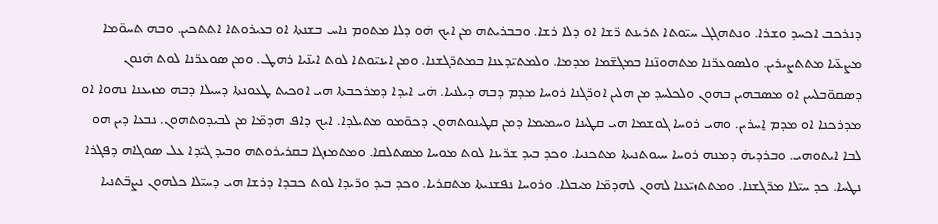ܕܢܪܟܒ ܐܟܚܕ ܘܫܪܐ. ܘܢܬܗܓܓ ܚܝ̈ܘܬܐ ܬܪܝܢܬ ܪ̈ܫܐ ܐܘ ܕܠܐ ܪܫܐ. ܘܒܒܪܝܬܗ ܡܢ ܐܝܟ ܗܿܘ ܕܠܐ ܡܬܘܡ ܢܐܚ ܒܫܢܬܐ ܐܘ ܒܥܝܪܘܬܐ ܐܬܬܟܝܢ. ܘܒܗ ܬܚܘ̈ܡܐ ܡܨܥ̈ܝܐ ܡܬܬܨܝܪܝܢ. ܘܠܣܘܥܪ̈ܢܐ ܡܬܗܘܢ̈ܢܐ ܒܡܓܫ̈ܡܐ ܡܕܡܐ. ܘܠܡܬܝ̈ܕܥܢܐ ܒܡܬܪ̈ܓܫܢܐ. ܘܡܢ ܐܝܢܝ̈ܘܬܐ ܠܘܬ ܐܝܢ̈ܝܐ ܪܗܛ. ܘܡܢ ܣܘܥܪ̈ܢܐ ܠܘܬ ܗܿܢܘܢ ܕܣܩܘ̈ܒܠܝܝܢ ܐܘ ܡܣܒܗܝܢ ܒܗܘܢ ܘܠܟܠܚܕ ܡܢ ܗܠܝܢ ܐܘܪ̈ܓܢܐ ܪܘܚܐ ܡܕܡ ܕܒܗ ܕܝܠܢܝܐ. ܗܿܝ ܐܝܕܐ ܕܡܪܟܒܬܐ ܗܝ ܐܘܟܝܬ ܛܥܘܢܬܐ ܕܚܝܠܐ ܕܒܗ ܡܙܝܥܢܐ ܢܗܘܐ ܐܘ ܡܕܪܟܢܐ ܐܘ ܡܕܡ ܐ̱ܚܪܝܢ. ܘܗܝ ܪܘܚܐ ܓܘܫܡܐ ܗܝ ܩܛܝܢܐ ܘܚܡܝܡܐ ܕܡܢ ܩܛܝܢܘܬܗܘܢ ܕܟܘ̈ܡܘ ܡܬܝܠܕܐ. ܐܝܟ ܕܐܦ ܗܕܡ̈ܐ ܡܢ ܠܒܝܕܘܬܗܘܢ. ܢܒܥܐ ܕܝܢ ܗܘ ܠܒܐ ܐܝܬܘܗܝ. ܘܒܪܕܝܗܿ ܕܡܢܗ ܪܘܚܐ ܚܝܘܬܢܝܬܐ ܡܬܟܢܝܐ. ܘܟܕ ܒܝܕ ܫܪ̈ܝܢܐ ܠܘܬ ܡܘܚܐ ܡܣܬܠܩܐ. ܘܡܬܡܙܓܐ ܒܩܪܝܪܘܬܗ ܘܒܝܕ ܓܝ̈ܕܐ ܥܠ ܣܘܓܐܗ ܕܦܓܪܐ ܢܛܚܐ. ܟܕ ܚܝ̈ܠܐ ܡܪ̈ܓܫܢܐ. ܘܡܬܬܙܝ̈ܥܢܐ ܠܗܘܢ ܠܗܕܡ̈ܐ ܡܝܒܠܐ. ܘܪܘܚܐ ܢܦܫܢܝܬܐ ܡܬܩܪܝܐ. ܘܟܕ ܒܝܕ ܘܪ̈ܝܕܐ ܠܘܬ ܟܒܕܐ ܕܪܫܐ ܗܝ ܕܚܝ̈ܠܐ ܟܠܗܘܢ ܢܨܒ̈ܬܢܝܐ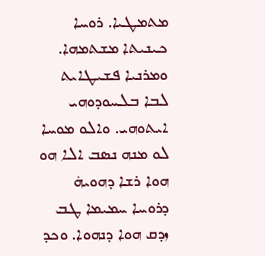ܡܬܡܛܝܐ. ܪܘܚܐ ܟܝܢܝܬܐ ܡܫܬܡܗܐ. ܘܡܪܢܝܐ ܦܫܝܛܐܝܬ ܠܒܐ ܒܠܚܘܕܘܗܝ ܐܝܬܘܗܝ. ܘܐܠܘ ܡܘܚܐ ܠܘ ܡܢܗ ܢܣܒ ܐܠܐ ܗܘ ܗܘܐ ܪܫܐ ܕܗܘܝܗܿ ܕܪܘܚܐ ܚܡܝܡܐ ܛܒ ܙܕܩ ܗܘܐ ܕܢܗܘܐ. ܘܟܕ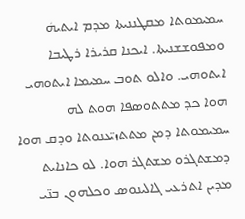ܚܡܝܡܘܬܐ ܡܩܛܢܢܝܬܐ ܡܕܡ ܐܝܬܝܗܿ ܘܡܦܘܫܫܢܝܬܐ. ܐܝܟܢܐ ܩܪܝܪܐ ܪܛܝܒܐ ܐܝܬܘܗܝ. ܘܐܠܘ ܬܘܒ ܚܡܝܡܐ ܐܝܬܘܗܝ ܗܘܐ ܟܕ ܡܬܬܘܣܦܐ ܗܘܬ ܠܗ ܚܡܝܡܘܬܐ ܕܡܢ ܡܬܬܙܝ̈ܥܢܘܬܐ ܘܕܩ ܗܘܐ ܕܡܫܬܓܪܘ ܡܫܬܓܪ ܗܘܐ. ܠܘ ܟܐܢܐܝܬ ܡܕܝܢ ܐܬܪܥܝ ܓܐܠܝܢܘܣ ܘܟܠܗܘܢ ܒܢ̈ܝ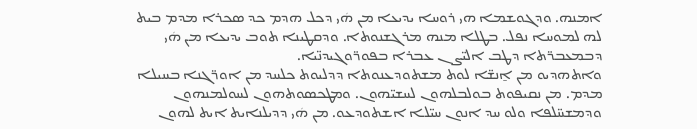ܐܡܢܗ. ܘܕܓܘܫܡܐ ܗܝ ܪܘܚܐ ܝܕܝܥܐ ܡܢ ܗܿܝ ܕܟܠ ܗܕܡ ܟܕ ܣܟܪܐ ܡܕܡ ܒܝܬ ܠܗ ܠܡܘܚܐ ܢܦܠ. ܒܛܠܐ ܡܢܗ ܡܪܓܫܢܘܬܐ. ܘܕܩܛܝܢܐ ܬܘܒ ܝܕܝܥܐ ܡܢ ܗܿܝ ܕܒܡܥܒܪ̈ܬܐ ܕܛܒ ܐܠܝ̈ܨܢ ܥܒܪܐ ܒܦܘܪ̈ܘܓܝܕܢ̈ܝܐ.
ܘܐܬܗܕܝܘ ܡܢ ܐ̱ܢܫ̈ܐ ܠܘܬ ܡܫܬܘܕܥܢܘܬܐ ܕܕܠܝܘܬ ܟܠܚܕ ܡܢ ܐܘܪ̈ܓܢܐ ܒܚܝܠܐ ܡܕܡ. ܡܢ ܢܩܝܦܘܬ ܒܘܠܒܠܗܘܢ ܠܚܫܝ̈ܗܘܢ. ܘܡܛܟܣܘܬܗܘܢ ܠܚܘܠܡܢܗܘܢ ܘܕܡܫܚ̈ܠܦܐ ܘܠܘ ܚܕ ܐܢܘܢ ܚܝ̈ܠܐ ܐܫܬܘܕܥܘ. ܡܢ ܗܿܝ ܕܕܝܠܢܐܝܬ ܐܝܬ ܠܗܘܢ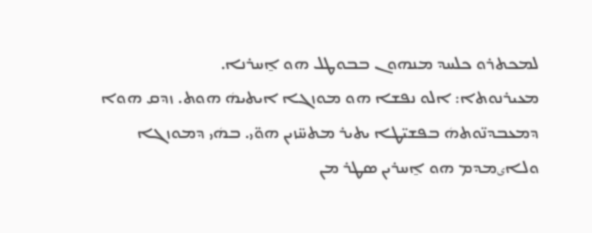ܠܡܟܬܪܘ ܟܠܚܕ ܡܢܗܘܢ ܒܒܘܛܠ ܗܘ ܐ̱ܚܪܢܐ.
ܡܥܝܪܢܘܬܐ: ܐܠܘ ܢܦܫܐ ܗܘ ܡܘܙܓܐ ܐܝܬܝܗܿ ܗܘܬ. ܙܕܩ ܗܘܐ ܕܡܥܒܕܢ̈ܘܬܗܿ ܒܦܫܝ̈ܛܐ ܝܬܝܪ ܡܬܚ̈ܙܝܢ ܗܘ̈ܝ. ܒܗܿܝ ܕܡܘܙܓܐ ܘܠܐىܡܕܡ ܗܘ ܐ̱ܚܪܝܢ ܣܛܪ ܡܢ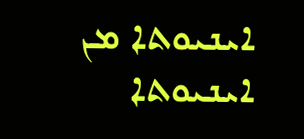ܐܝܢܝܘܬܐ ܡܢ ܐܝܢܝܘܬܐ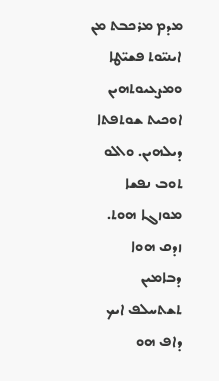ܡܕܡ ܡܪܟܒܬ ܡܢ ܐܝܢܝ̈ܘܬ ܦܫܝ̈ܛܐ ܘܡܨܥܝܘܬܗܝܢ ܐܘܟܝܬ ܫܘܬܦܬܐ ܕܝܠܗܝܢ. ܘܐܠܘ ܬܘܒ ܢܦܫܐ ܡܘܙܓܐ ܗܘܬ. ܙܕܩ ܗܘܐ ܕܒܐܡܝܢ ܬܫܬܚܠܦ ܐܝܟ ܕܐܦ ܗܘ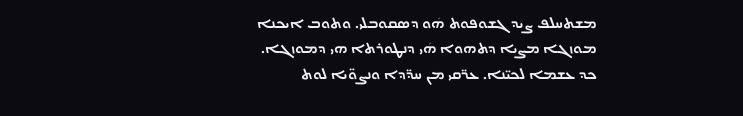ܡܫܬܚܠܦ ܨܝܕ ܓܫܘܦܘܬ ܗܿܘ ܕܣܩܘܒܠܝ. ܘܬܘܒ ܐܝܟܢܐ ܡܘܙܓܐ ܡܨܝܐ ܕܬܗܘܐ ܗܿܝ ܕܢܛܘܪܬܐ ܗܝ ܕܡܘܙܓܐ. ܟܕ ܥܫܡܐ ܠܟܝ̈ܢܐ. ܥܪ̈ܩܝ ܡܢ ܚܕ̈ܕܐ ܘܢܨܘ̈ܝܐ ܠܘܬ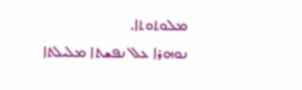ܡܠܘܬܘܬܐ.
ܢܘܗܪܐ ܥܠ ܢܦܫܬܐ ܡܠܝܠܬܐ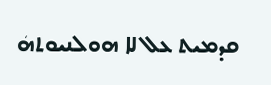ܩܕܡܝܬ ܥܠ ܠܐ ܗܘܠܢܝܘܬܗܿ